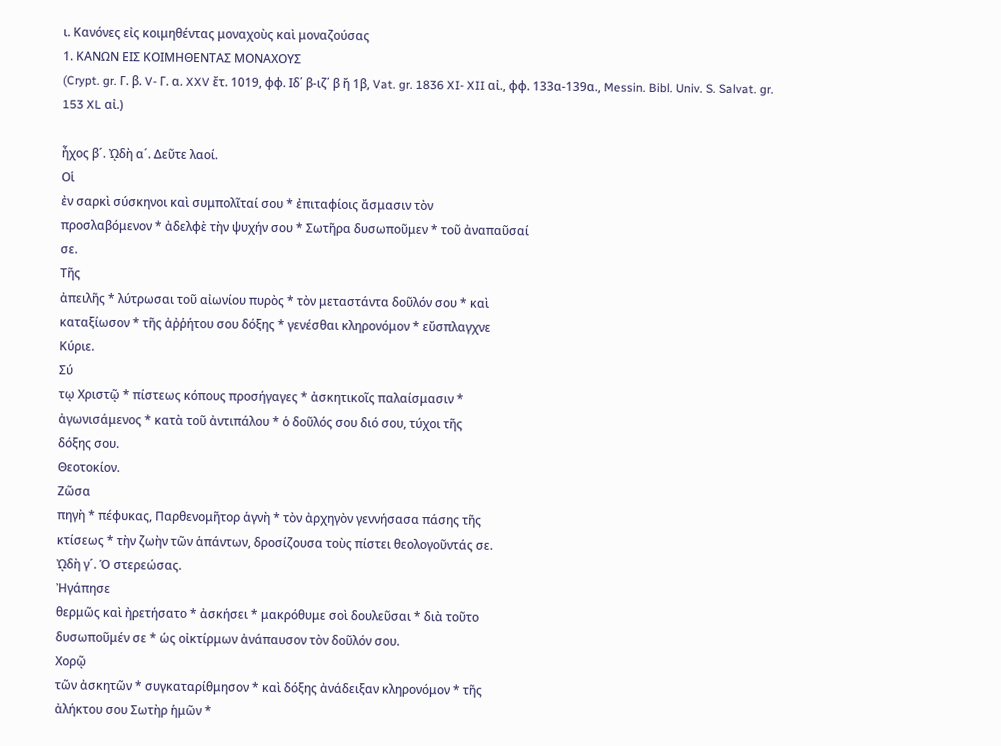ι. Κανόνες εἰς κοιμηθέντας μοναχοὺς καὶ μοναζούσας
1. ΚΑΝΩΝ ΕΙΣ ΚΟΙΜΗΘΕΝΤΑΣ ΜΟΝΑΧΟΥΣ
(Crypt. gr. Γ. β. V- Γ. α. XXV ἔτ. 1019, φφ. Ιδ΄ β-ιζ΄ β ἤ 1β, Vat. gr. 1836 XI- XII αἰ., φφ. 133α-139α., Messin. Bibl. Univ. S. Salvat. gr. 153 XL αἰ.)

ἦχος β´. ᾨδὴ α´. Δεῦτε λαοί.
Οἱ
ἐν σαρκὶ σύσκηνοι καὶ συμπολῖταί σου * ἐπιταφίοις ἄσμασιν τὸν
προσλαβόμενον * ἀδελφὲ τὴν ψυχήν σου * Σωτῆρα δυσωποῦμεν * τοῦ ἀναπαῦσαί
σε.
Τῆς
ἀπειλῆς * λύτρωσαι τοῦ αἰωνίου πυρὸς * τὸν μεταστάντα δοῦλόν σου * καὶ
καταξίωσον * τῆς ἀῤῥήτου σου δόξης * γενέσθαι κληρονόμον * εὔσπλαγχνε
Κύριε.
Σύ
τῳ Χριστῷ * πίστεως κόπους προσήγαγες * ἀσκητικοῖς παλαίσμασιν *
ἀγωνισάμενος * κατὰ τοῦ ἀντιπάλου * ὁ δοῦλός σου διό σου, τύχοι τῆς
δόξης σου.
Θεοτοκίον.
Ζῶσα
πηγὴ * πέφυκας, Παρθενομῆτορ ἁγνὴ * τὸν ἀρχηγὸν γεννήσασα πάσης τῆς
κτίσεως * τὴν ζωὴν τῶν ἁπάντων, δροσίζουσα τοὺς πίστει θεολογοῦντάς σε.
ᾨδὴ γ´. Ὁ στερεώσας.
Ἠγάπησε
θερμῶς καὶ ἠρετήσατο * ἀσκήσει * μακρόθυμε σοὶ δουλεῦσαι * διὰ τοῦτο
δυσωποῦμέν σε * ὡς οἰκτίρμων ἀνάπαυσον τὸν δοῦλόν σου.
Χορῷ
τῶν ἀσκητῶν * συγκαταρίθμησον * καὶ δόξης ἀνάδειξαν κληρονόμον * τῆς
ἀλήκτου σου Σωτὴρ ἡμῶν *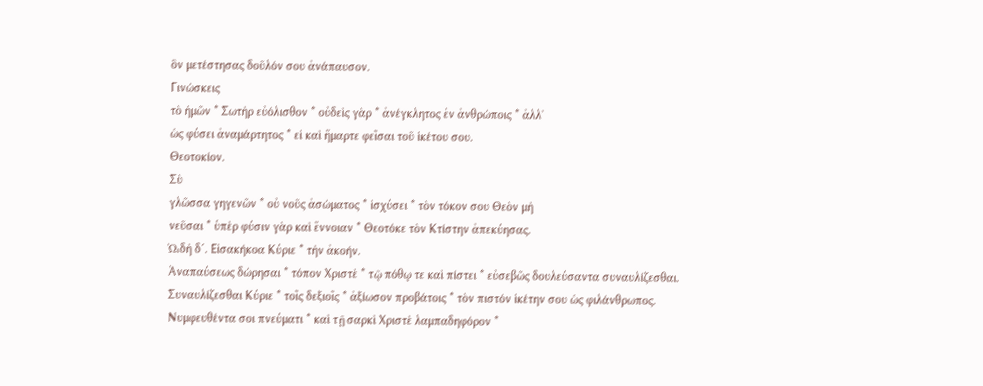ὃν μετέστησας δοῦλόν σου ἀνάπαυσον.
Γινώσκεις
τὸ ἡμῶν * Σωτὴρ εὐόλισθον * οὐδεὶς γὰρ * ἀνέγκλητος ἐν ἀνθρώποις * ἀλλ᾿
ὡς φύσει ἀναμάρτητος * εἰ καὶ ἥμαρτε φεῖσαι τοῦ ἱκέτου σου.
Θεοτοκίον.
Σὺ
γλῶσσα γηγενῶν * οὐ νοῦς ἀσώματος * ἰσχύσει * τὸν τόκον σου Θεὸν μὴ
νεῦσαι * ὑπὲρ φύσιν γὰρ καὶ ἔννοιαν * Θεοτόκε τὸν Κτίστην ἀπεκύησας.
ᾨδὴ δ´. Εἰσακήκοα Κύριε * τὴν ἀκοήν.
Ἀναπαύσεως δώρησαι * τόπον Χριστὲ * τῷ πόθῳ τε καὶ πίστει * εὐσεβῶς δουλεύσαντα συναυλίζεσθαι.
Συναυλίζεσθαι Κύριε * τοῖς δεξιοῖς * ἀξίωσον προβάτοις * τὸν πιστόν ἱκέτην σου ὡς φιλάνθρωπος.
Νυμφευθέντα σοι πνεύματι * καὶ τῇ σαρκὶ Χριστὲ λαμπαδηφόρον *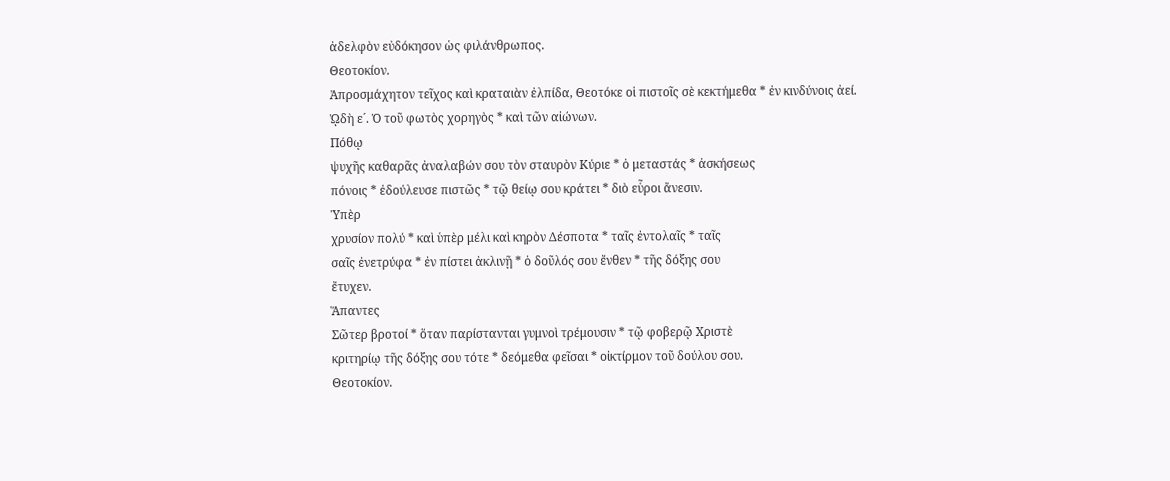ἀδελφὸν εὐδόκησον ὡς φιλάνθρωπος.
Θεοτοκίον.
Ἀπροσμάχητον τεῖχος καὶ κραταιὰν ἐλπίδα, Θεοτόκε οἱ πιστοῖς σὲ κεκτήμεθα * ἐν κινδύνοις ἀεί.
ᾨδὴ ε´. Ὁ τοῦ φωτὸς χορηγὸς * καὶ τῶν αἰώνων.
Πόθῳ
ψυχῆς καθαρᾶς ἀναλαβών σου τὸν σταυρὸν Κύριε * ὁ μεταστάς * ἀσκήσεως
πόνοις * ἐδούλευσε πιστῶς * τῷ θείῳ σου κράτει * διὸ εὗροι ἄνεσιν.
Ὑπὲρ
χρυσίον πολύ * καὶ ὑπὲρ μέλι καὶ κηρὸν Δέσποτα * ταῖς ἐντολαῖς * ταῖς
σαῖς ἐνετρύφα * ἐν πίστει ἀκλινῇ * ὁ δοῦλός σου ἔνθεν * τῆς δόξης σου
ἔτυχεν.
Ἅπαντες
Σῶτερ βροτοί * ὅταν παρίστανται γυμνοὶ τρέμουσιν * τῷ φοβερῷ Χριστὲ
κριτηρίῳ τῆς δόξης σου τότε * δεόμεθα φεῖσαι * οἰκτίρμον τοῦ δούλου σου.
Θεοτοκίον.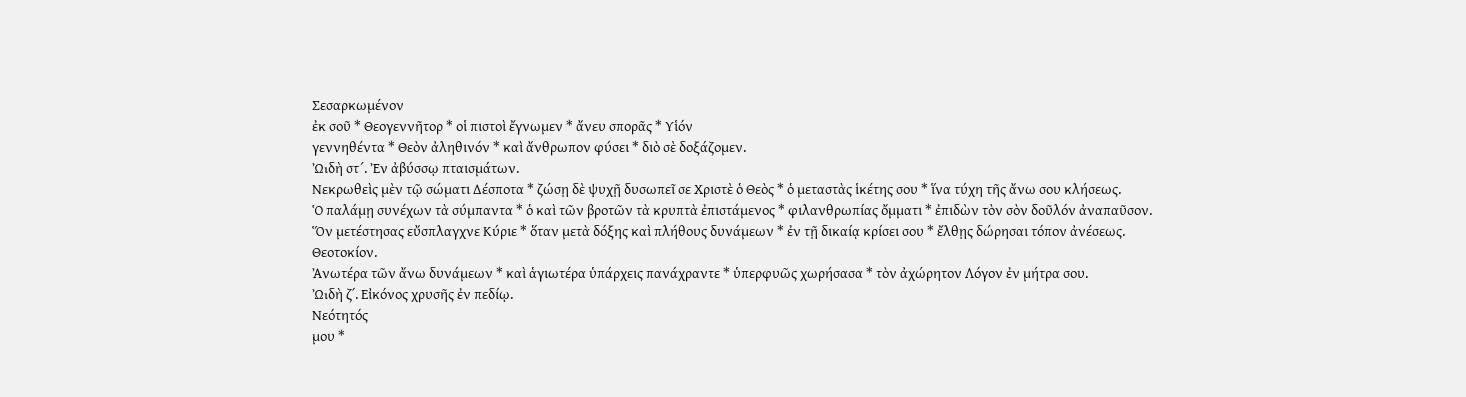Σεσαρκωμένον
ἐκ σοῦ * Θεογεννῆτορ * οἱ πιστοὶ ἔγνωμεν * ἄνευ σπορᾶς * Υἱόν
γεννηθέντα * Θεὸν ἀληθινόν * καὶ ἄνθρωπον φύσει * διὸ σὲ δοξάζομεν.
ᾨδὴ στ´. Ἐν ἀβύσσῳ πταισμάτων.
Νεκρωθεὶς μὲν τῷ σώματι Δέσποτα * ζώσῃ δὲ ψυχῇ δυσωπεῖ σε Χριστὲ ὁ Θεὸς * ὁ μεταστὰς ἱκέτης σου * ἵνα τύχη τῆς ἄνω σου κλήσεως.
Ὁ παλάμῃ συνέχων τὰ σύμπαντα * ὁ καὶ τῶν βροτῶν τὰ κρυπτὰ ἐπιστάμενος * φιλανθρωπίας ὄμματι * ἐπιδὼν τὸν σὸν δοῦλόν ἀναπαῦσον.
Ὅν μετέστησας εὔσπλαγχνε Κύριε * ὅταν μετὰ δόξης καὶ πλήθους δυνάμεων * ἐν τῇ δικαίᾳ κρίσει σου * ἔλθῃς δώρησαι τόπον ἀνέσεως.
Θεοτοκίον.
Ἀνωτέρα τῶν ἄνω δυνάμεων * καὶ ἁγιωτέρα ὑπάρχεις πανάχραντε * ὑπερφυῶς χωρήσασα * τὸν ἀχώρητον Λόγον ἐν μήτρα σου.
ᾨδὴ ζ΄. Εἰκόνος χρυσῆς ἐν πεδίῳ.
Νεότητός
μου *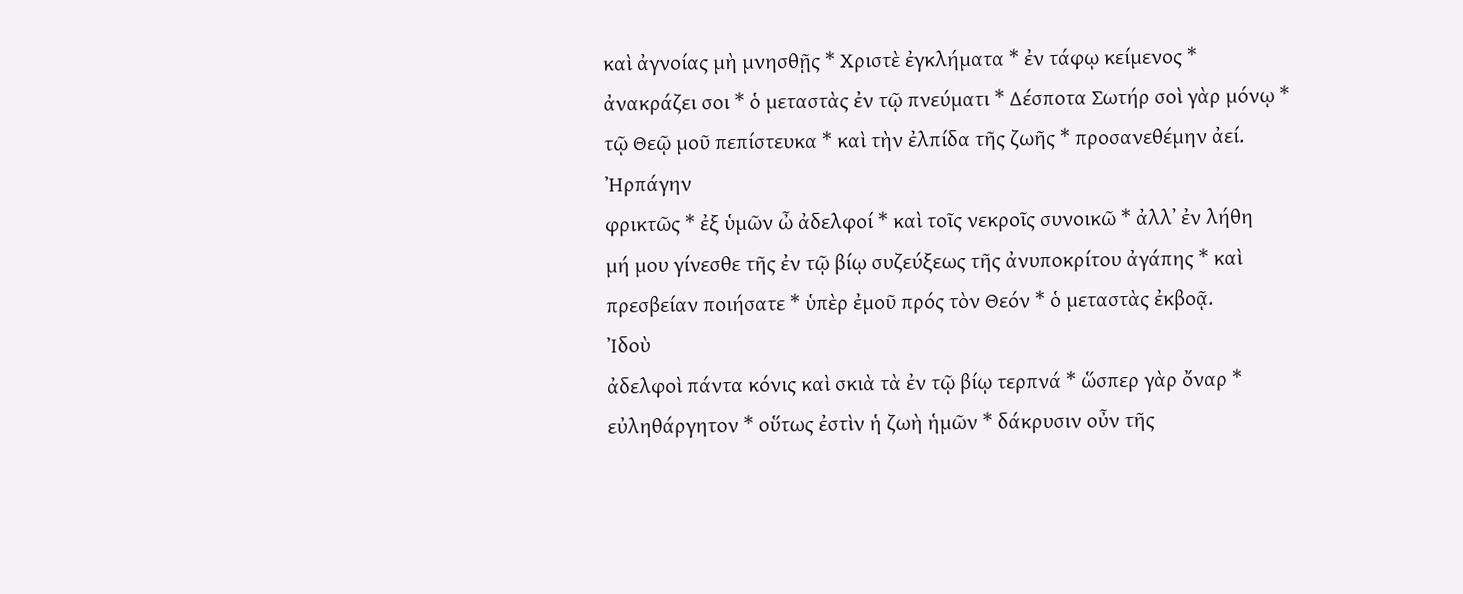καὶ ἀγνοίας μὴ μνησθῇς * Χριστὲ ἐγκλήματα * ἐν τάφῳ κείμενος *
ἀνακράζει σοι * ὁ μεταστὰς ἐν τῷ πνεύματι * Δέσποτα Σωτήρ σοὶ γὰρ μόνῳ *
τῷ Θεῷ μοῦ πεπίστευκα * καὶ τὴν ἐλπίδα τῆς ζωῆς * προσανεθέμην ἀεί.
Ἠρπάγην
φρικτῶς * ἐξ ὑμῶν ὦ ἀδελφοί * καὶ τοῖς νεκροῖς συνοικῶ * ἀλλ᾿ ἐν λήθη
μή μου γίνεσθε τῆς ἐν τῷ βίῳ συζεύξεως τῆς ἀνυποκρίτου ἀγάπης * καὶ
πρεσβείαν ποιήσατε * ὑπὲρ ἐμοῦ πρός τὸν Θεόν * ὁ μεταστὰς ἐκβοᾷ.
Ἰδοὺ
ἀδελφοὶ πάντα κόνις καὶ σκιὰ τὰ ἐν τῷ βίῳ τερπνά * ὥσπερ γὰρ ὄναρ *
εὐληθάργητον * οὕτως ἐστὶν ἡ ζωὴ ἡμῶν * δάκρυσιν οὖν τῆς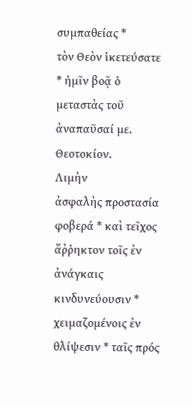συμπαθείας *
τὸν Θεὸν ἱκετεύσατε * ἡμῖν βοᾷ ὁ μεταστὰς τοῦ ἀναπαῦσαί με.
Θεοτοκίον.
Λιμὴν
ἀσφαλὴς προστασία φοβερά * καὶ τεῖχος ἄῤῥηκτον τοῖς ἐν ἀνάγκαις
κινδυνεύουσιν * χειμαζομένοις ἐν θλίψεσιν * ταῖς πρός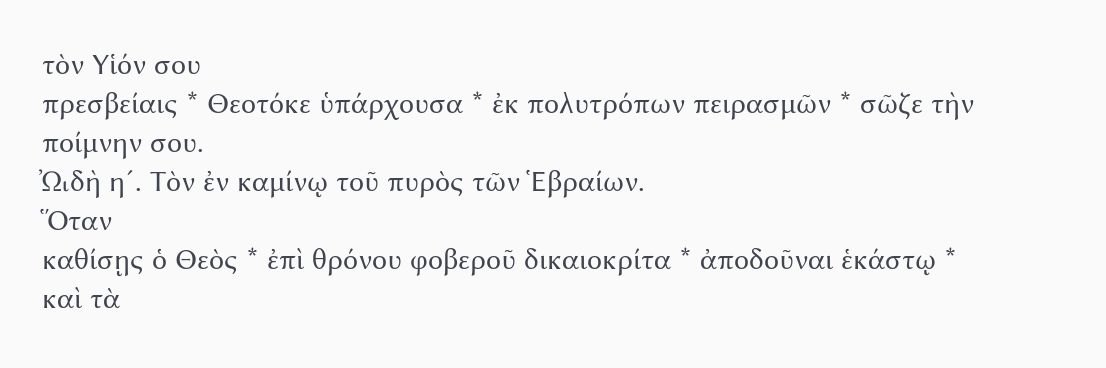τὸν Υἱόν σου
πρεσβείαις * Θεοτόκε ὑπάρχουσα * ἐκ πολυτρόπων πειρασμῶν * σῶζε τὴν
ποίμνην σου.
ᾨδὴ η´. Τὸν ἐν καμίνῳ τοῦ πυρὸς τῶν Ἑβραίων.
Ὅταν
καθίσῃς ὁ Θεὸς * ἐπὶ θρόνου φοβεροῦ δικαιοκρίτα * ἀποδοῦναι ἑκάστῳ *
καὶ τὰ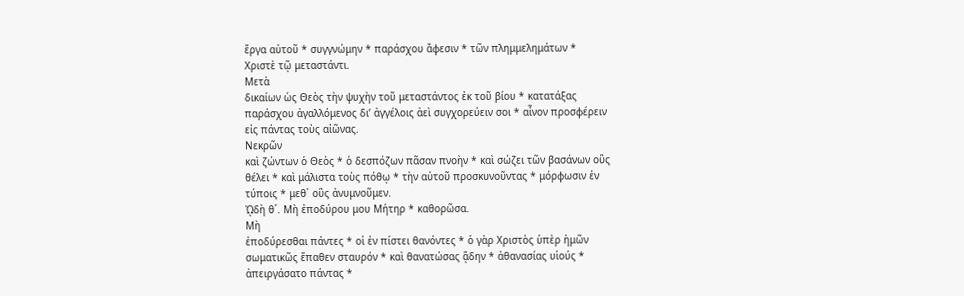ἔργα αὐτοῦ * συγγνώμην * παράσχου ἄφεσιν * τῶν πλημμελημάτων *
Χριστὲ τῷ μεταστάντι.
Μετὰ
δικαίων ὡς Θεὸς τὴν ψυχὴν τοῦ μεταστάντος ἐκ τοῦ βίου * κατατάξας
παράσχου ἀγαλλόμενος δι’ ἀγγέλοις ἀεὶ συγχορεύειν σοι * αἶνον προσφέρειν
εἰς πάντας τοὺς αἰῶνας.
Νεκρῶν
καὶ ζώντων ὁ Θεὸς * ὁ δεσπόζων πᾶσαν πνοὴν * καὶ σώζει τῶν βασάνων οὓς
θέλει * καὶ μάλιστα τοὺς πόθῳ * τὴν αὐτοῦ προσκυνοῦντας * μόρφωσιν ἐν
τύποις * μεθ᾿ οὓς ἀνυμνοῦμεν.
ᾨδὴ θ´. Μὴ ἐποδύρου μου Μήτηρ * καθορῶσα.
Μὴ
ἐποδύρεσθαι πάντες * οἱ ἐν πίστει θανόντες * ὁ γὰρ Χριστὸς ὑπὲρ ἡμῶν
σωματικῶς ἔπαθεν σταυρόν * καὶ θανατώσας ᾅδην * ἀθανασίας υἱούς *
ἀπειργάσατο πάντας *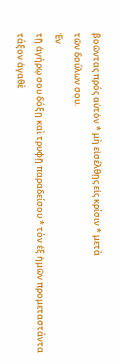βοῶντας πρός αὐτὀν * μὴ εἰσέλθῃς εἰς κρίσιν * μετὰ
τῶν δούλων σου.
Ἐν
τῇ ἀγήρῳ σου δόξῃ καὶ τρυφῇ παραδείσου * τὸν ἐξ ἡμῶν προμεταστάντα
τάξον ἀγαθὲ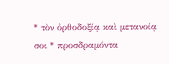* τὸν ὀρθοδοξίᾳ καὶ μετανοίᾳ σοι * προσδραμόντα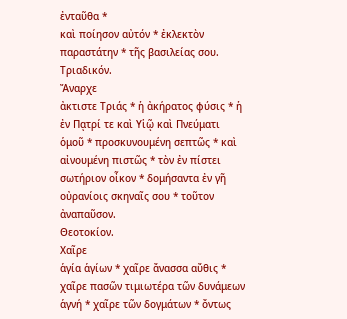ἐνταῦθα *
καὶ ποίησον αὐτόν * ἐκλεκτὸν παραστάτην * τῆς βασιλείας σου.
Τριαδικόν.
Ἄναρχε
ἀκτιστε Τριάς * ἡ ἀκήρατος φύσις * ἡ ἐν Πᾳτρί τε καὶ Υἱῷ καὶ Πνεύματι
ὁμοῦ * προσκυνουμένη σεπτῶς * καὶ αἰνουμένη πιστῶς * τὸν ἐν πίστει
σωτήριον οἶκον * δομήσαντα ἐν γῆ οὐρανίοις σκηναῖς σου * τοῦτον
ἀναπαῦσον.
Θεοτοκίον.
Χαῖρε
ἁγία ἁγίων * χαῖρε ἄνασσα αὔθις * χαῖρε πασῶν τιμιωτέρα τῶν δυνάμεων
ἁγνή * χαῖρε τῶν δογμάτων * ὄντως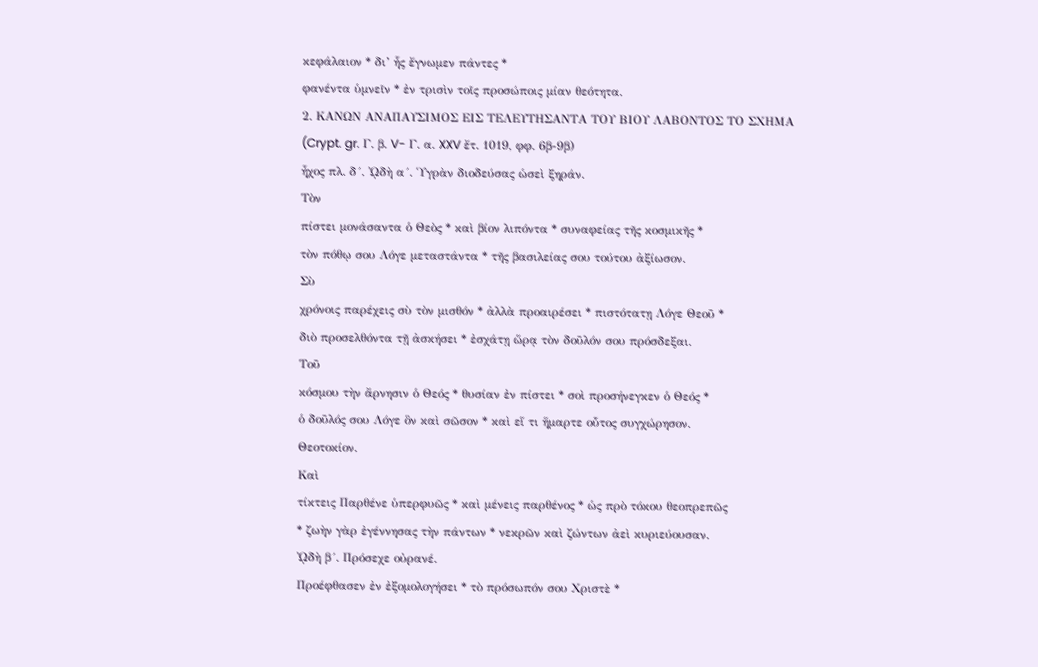κεφάλαιον * δι’ ἧς ἔγνωμεν πάντες *
φανέντα ὑμνεῖν * ἐν τρισὶν τοῖς προσώποις μίαν θεότητα.
2. ΚΑΝΩΝ ΑΝΑΠΑΥΣΙΜΟΣ ΕΙΣ ΤΕΛΕΥΤΗΣΑΝΤΑ ΤΟΥ ΒΙΟΥ ΛΑΒΟΝΤΟΣ ΤΟ ΣΧΗΜΑ
(Crypt. gr. Γ. β. V- Γ. α. XXV ἔτ. 1019, φφ. 6β-9β)
ἦχος πλ. δ´. ᾨδὴ α´. Ὑγρὰν διοδεύσας ὡσεὶ ξηράν.
Τὸν
πίστει μονάσαντα ὁ Θεὸς * καὶ βίον λιπόντα * συναφείας τῆς κοσμικῆς *
τὸν πόθῳ σου Λόγε μεταστάντα * τῆς βασιλείας σου τούτου ἀξίωσον.
Σὺ
χρόνοις παρέχεις σὺ τὸν μισθόν * ἀλλὰ προαιρέσει * πιστότατῃ Λόγε Θεοῦ *
διὸ προσελθόντα τῇ ἀσκήσει * ἐσχάτῃ ὥρᾳ τὸν δοῦλόν σου πρόσδεξαι.
Τοῦ
κόσμου τὴν ἄρνησιν ὁ Θεός * θυσίαν ἐν πίστει * σοὶ προσήνεγκεν ὁ Θεός *
ὁ δοῦλός σου Λόγε ὃν καὶ σῶσον * καὶ εἵ τι ἥμαρτε οὗτος συγχώρησον.
Θεοτοκίον.
Καὶ
τίκτεις Παρθένε ὑπερφυῶς * καὶ μένεις παρθένος * ὡς πρὸ τόκου θεοπρεπῶς
* ζωὴν γὰρ ἐγέννησας τὴν πάντων * νεκρῶν καὶ ζώντων ἀεὶ κυριεύουσαν.
ᾨδὴ β´. Πρόσεχε οὐρανέ.
Προέφθασεν ἐν ἐξομολογήσει * τὸ πρόσωπόν σου Χριστὲ *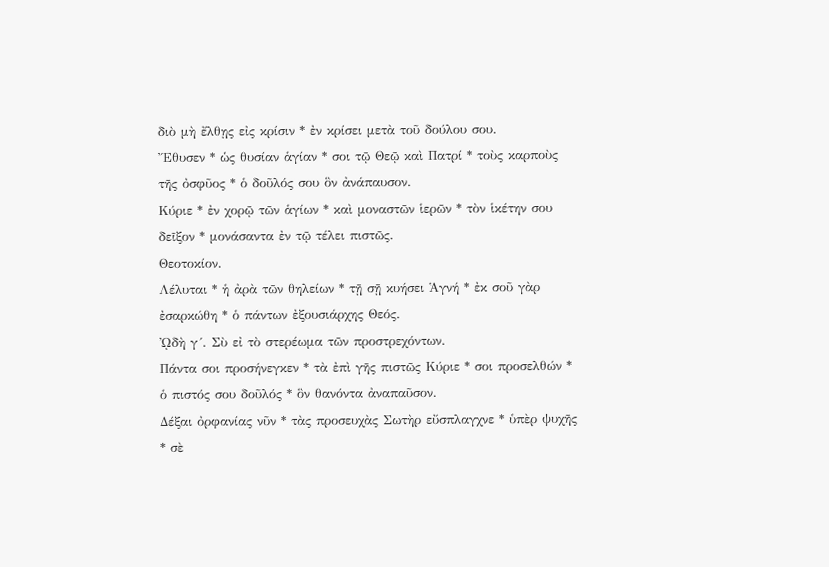διὸ μὴ ἔλθῃς εἰς κρίσιν * ἐν κρίσει μετὰ τοῦ δούλου σου.
Ἔθυσεν * ὡς θυσίαν ἁγίαν * σοι τῷ Θεῷ καὶ Πατρί * τοὺς καρποὺς τῆς ὀσφῦος * ὁ δοῦλός σου ὃν ἀνάπαυσον.
Κύριε * ἐν χορῷ τῶν ἁγίων * καὶ μοναστῶν ἱερῶν * τὸν ἱκέτην σου δεῖξον * μονάσαντα ἐν τῷ τέλει πιστῶς.
Θεοτοκίον.
Λέλυται * ἡ ἀρὰ τῶν θηλείων * τῇ σῇ κυήσει Ἁγνή * ἐκ σοῦ γὰρ ἐσαρκώθη * ὁ πάντων ἐξουσιάρχης Θεός.
ᾨδὴ γ´. Σὺ εἰ τὸ στερέωμα τῶν προστρεχόντων.
Πάντα σοι προσήνεγκεν * τὰ ἐπὶ γῆς πιστῶς Κύριε * σοι προσελθών * ὁ πιστός σου δοῦλός * ὃν θανόντα ἀναπαῦσον.
Δέξαι ὀρφανίας νῦν * τὰς προσευχὰς Σωτὴρ εὔσπλαγχνε * ὑπὲρ ψυχῆς * σὲ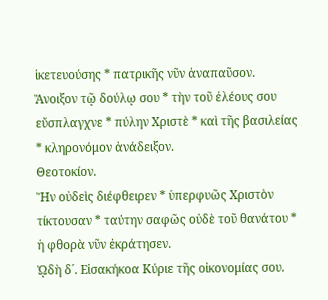ἱκετευούσης * πατρικῆς νῦν ἀναπαῦσον.
Ἄνοιξον τῷ δούλῳ σου * τὴν τοῦ ἐλέους σου εὔσπλαγχνε * πύλην Χριστὲ * καὶ τῆς βασιλείας * κληρονόμον ἀνάδειξον.
Θεοτοκίον.
Ἥν οὐδεὶς διέφθειρεν * ὑπερφυῶς Χριστὸν τίκτουσαν * ταύτην σαφῶς οὐδὲ τοῦ θανάτου * ἡ φθορὰ νῦν ἐκράτησεν.
ᾨδὴ δ´. Εἰσακήκοα Κύριε τῆς οἰκονομίας σου.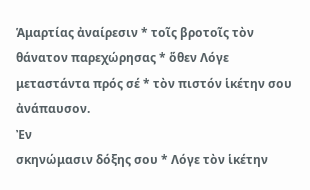Ἁμαρτίας ἀναίρεσιν * τοῖς βροτοῖς τὸν θάνατον παρεχώρησας * ὅθεν Λόγε μεταστάντα πρός σέ * τὸν πιστόν ἱκέτην σου ἀνάπαυσον.
Ἐν
σκηνώμασιν δόξης σου * Λόγε τὸν ἱκέτην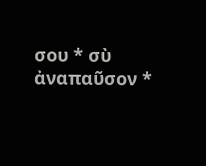σου * σὺ ἀναπαῦσον *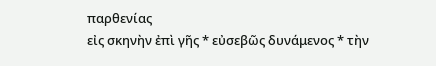παρθενίας
εἰς σκηνὴν ἐπὶ γῆς * εὐσεβῶς δυνάμενος * τὴν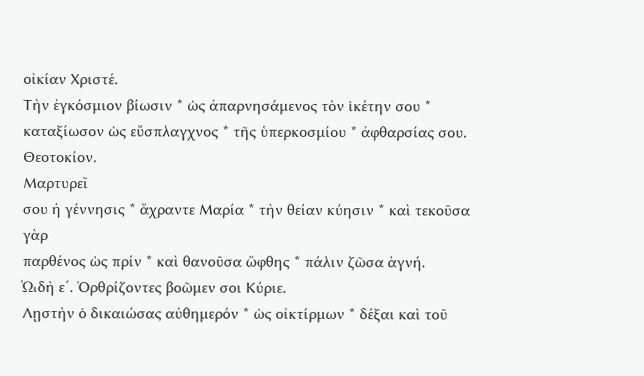οἰκίαν Χριστέ.
Τὴν ἐγκόσμιον βίωσιν * ὡς ἀπαρνησάμενος τὸν ἱκέτην σου * καταξίωσον ὡς εὔσπλαγχνος * τῆς ὑπερκοσμίου * ἀφθαρσίας σου.
Θεοτοκίον.
Μαρτυρεῖ
σου ἡ γέννησις * ἄχραντε Μαρία * τὴν θείαν κύησιν * καὶ τεκοῦσα γὰρ
παρθένος ὡς πρίν * καὶ θανοῦσα ὤφθης * πάλιν ζῶσα ἁγνή.
ᾨδὴ ε´. Ὀρθρίζοντες βοῶμεν σοι Κύριε.
Λῃστὴν ὁ δικαιώσας αὐθημερόν * ὡς οἰκτίρμων * δέξαι καὶ τοῦ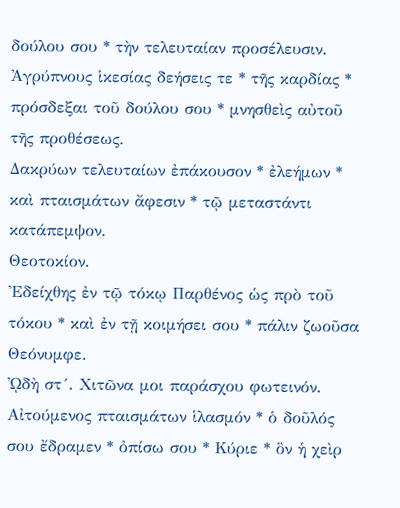δούλου σου * τὴν τελευταίαν προσέλευσιν.
Ἀγρύπνους ἱκεσίας δεήσεις τε * τῆς καρδίας * πρόσδεξαι τοῦ δούλου σου * μνησθεὶς αὐτοῦ τῆς προθέσεως.
Δακρύων τελευταίων ἐπάκουσον * ἐλεήμων * καὶ πταισμάτων ἄφεσιν * τῷ μεταστάντι κατάπεμψον.
Θεοτοκίον.
Ἐδείχθης ἐν τῷ τόκῳ Παρθένος ὡς πρὸ τοῦ τόκου * καὶ ἐν τῇ κοιμήσει σου * πάλιν ζωοῦσα Θεόνυμφε.
ᾨδὴ στ´. Χιτῶνα μοι παράσχου φωτεινόν.
Αἰτούμενος πταισμάτων ἱλασμόν * ὁ δοῦλός σου ἔδραμεν * ὀπίσω σου * Κύριε * ὃν ἡ χεὶρ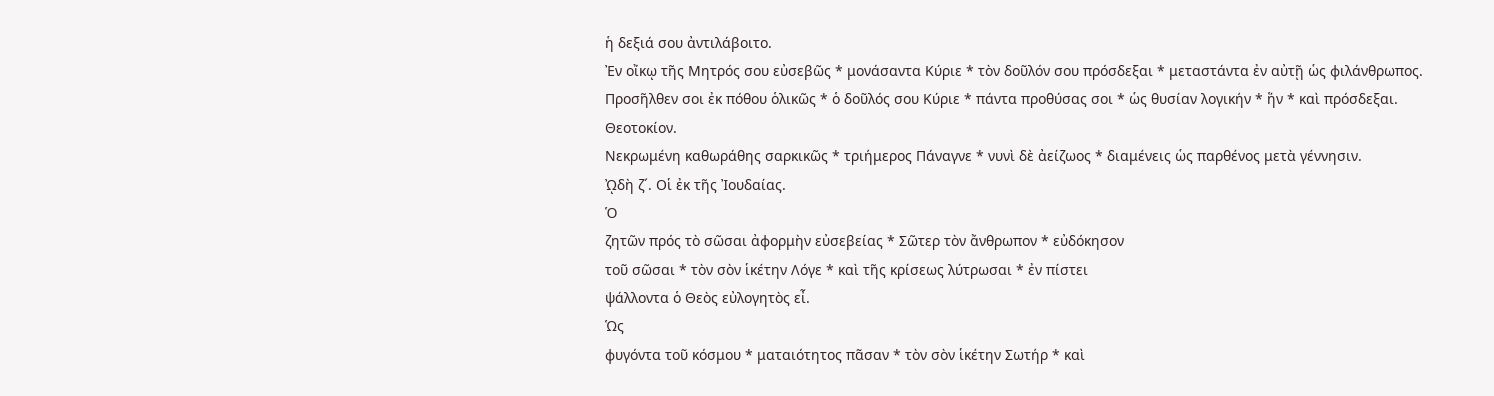ἡ δεξιά σου ἀντιλάβοιτο.
Ἐν οἴκῳ τῆς Μητρός σου εὐσεβῶς * μονάσαντα Κύριε * τὸν δοῦλόν σου πρόσδεξαι * μεταστάντα ἐν αὐτῇ ὡς φιλάνθρωπος.
Προσῆλθεν σοι ἐκ πόθου ὁλικῶς * ὁ δοῦλός σου Κύριε * πάντα προθύσας σοι * ὡς θυσίαν λογικήν * ἥν * καὶ πρόσδεξαι.
Θεοτοκίον.
Νεκρωμένη καθωράθης σαρκικῶς * τριήμερος Πάναγνε * νυνὶ δὲ ἀείζωος * διαμένεις ὡς παρθένος μετὰ γέννησιν.
ᾨδὴ ζ´. Οἱ ἐκ τῆς Ἰουδαίας.
Ὁ
ζητῶν πρός τὸ σῶσαι ἀφορμὴν εὐσεβείας * Σῶτερ τὸν ἄνθρωπον * εὐδόκησον
τοῦ σῶσαι * τὸν σὸν ἱκέτην Λόγε * καὶ τῆς κρίσεως λύτρωσαι * ἐν πίστει
ψάλλοντα ὁ Θεὸς εὐλογητὸς εἶ.
Ὡς
φυγόντα τοῦ κόσμου * ματαιότητος πᾶσαν * τὸν σὸν ἱκέτην Σωτήρ * καὶ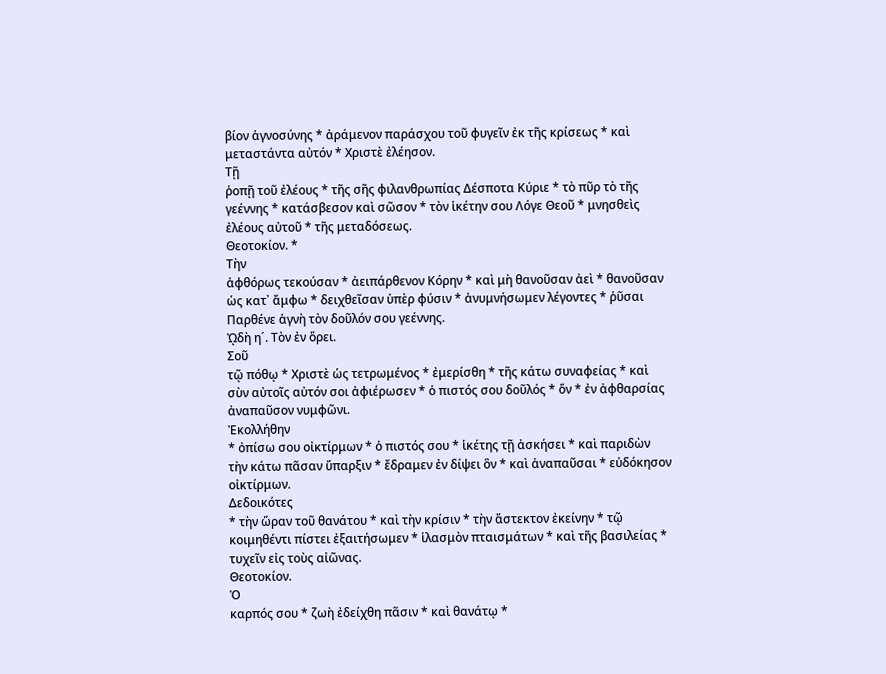βίον ἁγνοσύνης * ἀράμενον παράσχου τοῦ φυγεῖν ἐκ τῆς κρίσεως * καὶ
μεταστάντα αὐτόν * Χριστὲ ἐλέησον.
Τῇ
ῥοπῇ τοῦ ἐλέους * τῆς σῆς φιλανθρωπίας Δέσποτα Κύριε * τὸ πῦρ τὸ τῆς
γεέννης * κατάσβεσον καὶ σῶσον * τὸν ἱκέτην σου Λόγε Θεοῦ * μνησθεὶς
ἐλέους αὐτοῦ * τῆς μεταδόσεως.
Θεοτοκίον. *
Τὴν
ἀφθόρως τεκούσαν * ἀειπάρθενον Κόρην * καὶ μὴ θανοῦσαν ἀεὶ * θανοῦσαν
ὡς κατ᾿ ἄμφω * δειχθεῖσαν ὑπὲρ φύσιν * ἀνυμνήσωμεν λέγοντες * ῥῦσαι
Παρθένε ἁγνὴ τὸν δοῦλόν σου γεέννης.
ᾨδὴ η´. Τὸν ἐν ὅρει.
Σοῦ
τῷ πόθῳ * Χριστὲ ὡς τετρωμένος * ἐμερίσθη * τῆς κάτω συναφείας * καὶ
σὺν αὐτοῖς αὐτόν σοι ἀφιέρωσεν * ὁ πιστός σου δοῦλός * ὅν * ἐν ἀφθαρσίας
ἀναπαῦσον νυμφῶνι.
Ἐκολλήθην
* ὀπίσω σου οἰκτίρμων * ὁ πιστός σου * ἱκέτης τῇ ἀσκήσει * καὶ παριδὼν
τὴν κάτω πᾶσαν ὕπαρξιν * ἔδραμεν ἐν δίψει ὃν * καὶ ἀναπαῦσαι * εὐδόκησον
οἰκτίρμων.
Δεδοικότες
* τὴν ὥραν τοῦ θανάτου * καὶ τὴν κρίσιν * τὴν ἄστεκτον ἐκείνην * τῷ
κοιμηθέντι πίστει ἐξαιτήσωμεν * ἱλασμὸν πταισμάτων * καὶ τῆς βασιλείας *
τυχεῖν εἰς τοὺς αἰῶνας.
Θεοτοκίον.
Ὁ
καρπός σου * ζωὴ ἐδείχθη πᾶσιν * καὶ θανάτῳ *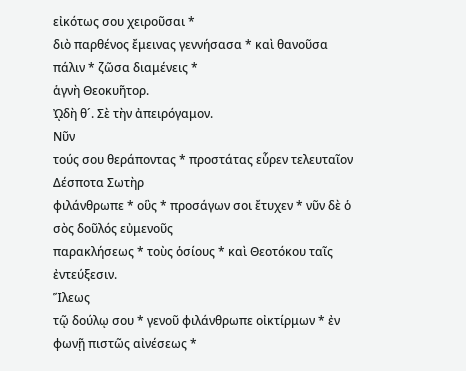εἰκότως σου χειροῦσαι *
διὸ παρθένος ἔμεινας γεννήσασα * καὶ θανοῦσα πάλιν * ζῶσα διαμένεις *
ἁγνὴ Θεοκυῆτορ.
ᾨδὴ θ´. Σὲ τὴν ἀπειρόγαμον.
Νῦν
τούς σου θεράποντας * προστάτας εὗρεν τελευταῖον Δέσποτα Σωτὴρ
φιλάνθρωπε * οὓς * προσάγων σοι ἔτυχεν * νῦν δὲ ὁ σὸς δοῦλός εὐμενοῦς
παρακλήσεως * τοὺς ὁσίους * καὶ Θεοτόκου ταῖς ἐντεύξεσιν.
Ἵλεως
τῷ δούλῳ σου * γενοῦ φιλάνθρωπε οἰκτίρμων * ἐν φωνῇ πιστῶς αἰνέσεως *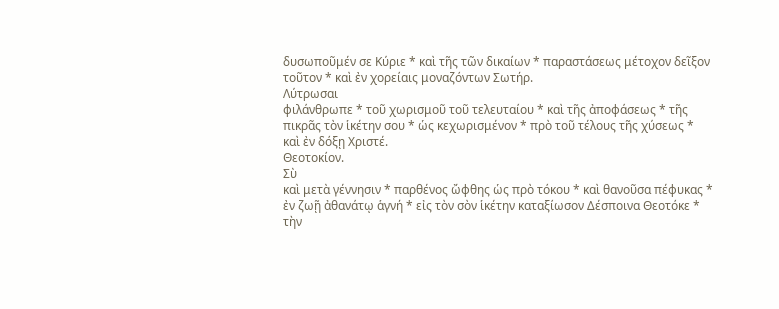δυσωποῦμέν σε Κύριε * καὶ τῆς τῶν δικαίων * παραστάσεως μέτοχον δεῖξον
τοῦτον * καὶ ἐν χορείαις μοναζόντων Σωτήρ.
Λύτρωσαι
φιλάνθρωπε * τοῦ χωρισμοῦ τοῦ τελευταίου * καὶ τῆς ἀποφάσεως * τῆς
πικρᾶς τὸν ἱκέτην σου * ὡς κεχωρισμένον * πρὸ τοῦ τέλους τῆς χύσεως *
καὶ ἐν δόξῃ Χριστέ.
Θεοτοκίον.
Σὺ
καὶ μετὰ γέννησιν * παρθένος ὤφθης ὡς πρὸ τόκου * καὶ θανοῦσα πέφυκας *
ἐν ζωῇ ἀθανάτῳ ἁγνή * εἰς τὸν σὸν ἱκέτην καταξίωσον Δέσποινα Θεοτόκε *
τὴν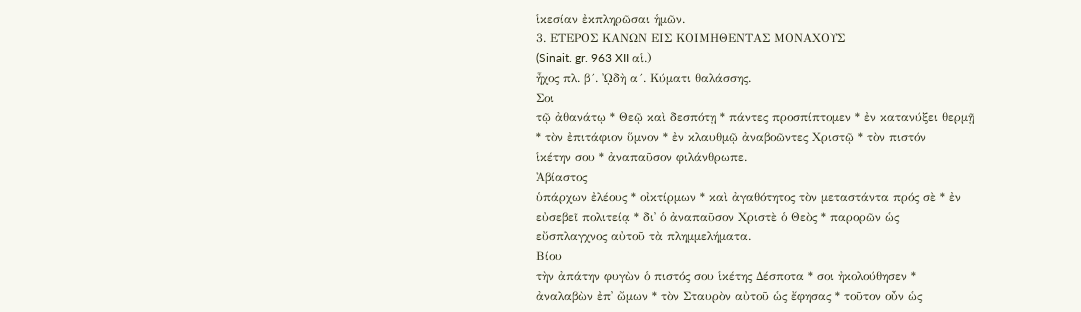ἱκεσίαν ἐκπληρῶσαι ἡμῶν.
3. ΕΤΕΡΟΣ ΚΑΝΩΝ ΕΙΣ ΚΟΙΜΗΘΕΝΤΑΣ ΜΟΝΑΧΟΥΣ
(Sinait. gr. 963 XII αἱ.)
ἦχος πλ. β´. ᾨδὴ α´. Κύματι θαλάσσης.
Σοι
τῷ ἀθανάτῳ * Θεῷ καὶ δεσπότῃ * πάντες προσπίπτομεν * ἐν κατανύξει θερμῇ
* τὸν ἐπιτάφιον ὕμνον * ἐν κλαυθμῷ ἀναβοῶντες Χριστῷ * τὸν πιστόν
ἱκέτην σου * ἀναπαῦσον φιλάνθρωπε.
Ἀβίαστος
ὑπάρχων ἐλέους * οἰκτίρμων * καὶ ἀγαθότητος τὸν μεταστάντα πρός σὲ * ἐν
εὐσεβεῖ πολιτείᾳ * δι᾿ ὁ ἀναπαῦσον Χριστὲ ὁ Θεὸς * παρορῶν ὡς
εὔσπλαγχνος αὐτοῦ τὰ πλημμελήματα.
Βίου
τὴν ἀπάτην φυγὼν ὁ πιστός σου ἱκέτης Δέσποτα * σοι ἠκολούθησεν *
ἀναλαβὼν ἐπ᾿ ὤμων * τὸν Σταυρὸν αὐτοῦ ὡς ἔφησας * τοῦτον οὖν ὡς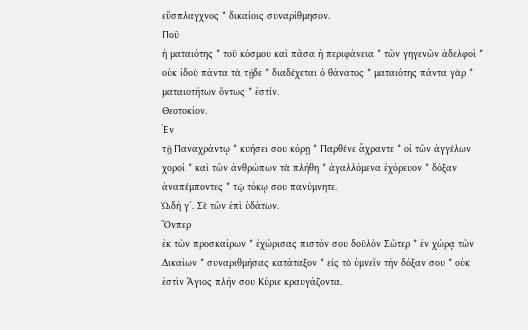εὔσπλαγχνος * δικαίοις συναρίθμησον.
Ποῦ
ἡ ματαιότης * τοῦ κόσμου καὶ πᾶσα ἡ περιφάνεια * τῶν γηγενῶν ἀδελφοὶ *
οὐκ ἰδοὺ πάντα τὰ τῄδε * διαδέχεται ὁ θάνατος * ματαιότης πάντα γὰρ *
ματαιοτήτων ὄντως * ἐστίν.
Θεοτοκίον.
Ἐν
τῇ Παναχράντῳ * κυήσει σου κόρῃ * Παρθένε ἄχραντε * οἱ τῶν ἀγγέλων
χοροί * καὶ τῶν ἀνθρώπων τὰ πλήθη * ἀγαλλόμενα ἐχόρευον * δόξαν
ἀναπέμποντες * τῷ τόκῳ σου πανύμνητε.
ᾨδὴ γ´. Σὲ τῶν ἐπὶ ὑδάτων.
Ὅνπερ
ἐκ τῶν προσκαίρων * ἐχώρισας πιστόν σου δοῦλόν Σῶτερ * ἐν χώρᾳ τῶν
Δικαίων * συναριθμήσας κατάταξον * εἰς τὸ ὑμνεῖν τὴν δόξαν σου * οὐκ
ἐστὶν Ἅγιος πλήν σου Κύριε κραυγάζοντα.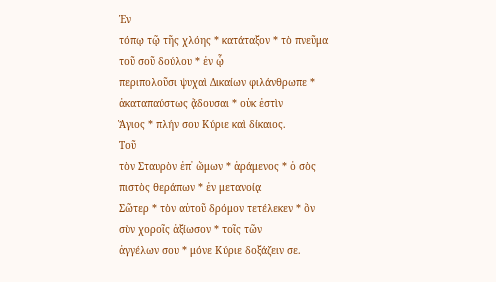Ἐν
τόπῳ τῷ τῆς χλόης * κατάταξον * τὸ πνεῦμα τοῦ σοῦ δούλου * ἐν ᾧ
περιπολοῦσι ψυχαὶ Δικαίων φιλάνθρωπε * ἀκαταπαύστως ᾄδουσαι * οὐκ ἐστὶν
Ἅγιος * πλήν σου Κύριε καὶ δίκαιος.
Τοῦ
τὸν Σταυρὸν ἐπ᾿ ὤμων * ἀράμενος * ὁ σὸς πιστὸς θεράπων * ἐν μετανοίᾳ
Σῶτερ * τὸν αὐτοῦ δρόμον τετέλεκεν * ὃν σὺν χοροῖς ἀξίωσον * τοῖς τῶν
ἀγγέλων σου * μόνε Κύριε δοξάζειν σε.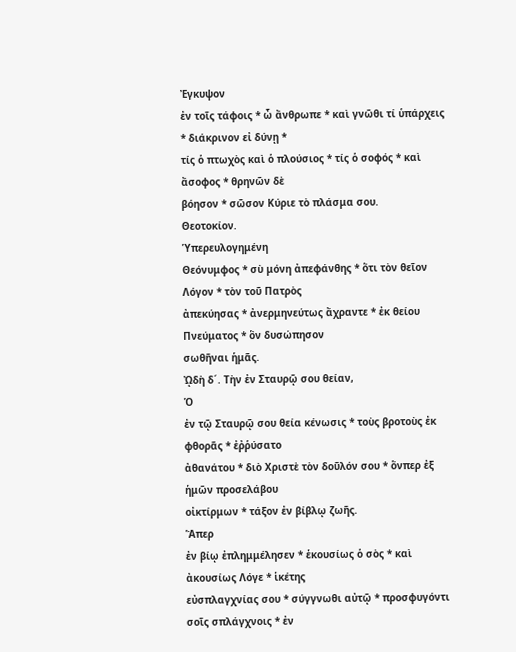Ἐγκυψον
ἐν τοῖς τάφοις * ὦ ἄνθρωπε * καὶ γνῶθι τί ὑπάρχεις * διάκρινον εἰ δύνῃ *
τίς ὁ πτωχὸς καὶ ὁ πλούσιος * τίς ὁ σοφός * καὶ ἄσοφος * θρηνῶν δὲ
βόησον * σῶσον Κύριε τὸ πλάσμα σου.
Θεοτοκίον.
Ὑπερευλογημένη
Θεόνυμφος * σὺ μόνη ἀπεφάνθης * ὅτι τὸν θεῖον Λόγον * τὸν τοῦ Πατρὸς
ἀπεκύησας * ἀνερμηνεύτως ἄχραντε * ἐκ θείου Πνεύματος * ὃν δυσώπησον
σωθῆναι ἡμᾶς.
ᾨδὴ δ´. Τὴν ἐν Σταυρῷ σου θείαν,
Ὁ
ἐν τῷ Σταυρῷ σου θεία κένωσις * τοὺς βροτοὺς ἐκ φθορᾶς * ἐῤῥύσατο
ἀθανάτου * διὸ Χριστὲ τὸν δοῦλόν σου * ὅνπερ ἐξ ἡμῶν προσελάβου
οἰκτίρμων * τάξον ἐν βίβλῳ ζωῆς.
Ἅπερ
ἐν βίῳ ἐπλημμέλησεν * ἑκουσίως ὁ σὸς * καὶ ἀκουσίως Λόγε * ἱκέτης
εὐσπλαγχνίας σου * σύγγνωθι αὐτῷ * προσφυγόντι σοῖς σπλάγχνοις * ἐν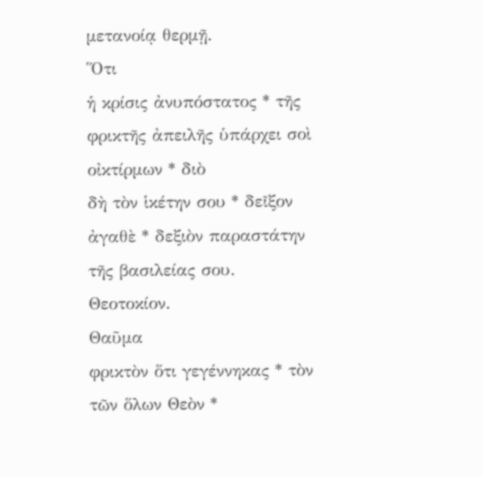μετανοίᾳ θερμῇ.
Ὅτι
ἡ κρίσις ἀνυπόστατος * τῆς φρικτῆς ἀπειλῆς ὑπάρχει σοὶ οἰκτίρμων * διὸ
δὴ τὸν ἱκέτην σου * δεῖξον ἀγαθὲ * δεξιὸν παραστάτην τῆς βασιλείας σου.
Θεοτοκίον.
Θαῦμα
φρικτὸν ὅτι γεγέννηκας * τὸν τῶν ὅλων Θεὸν *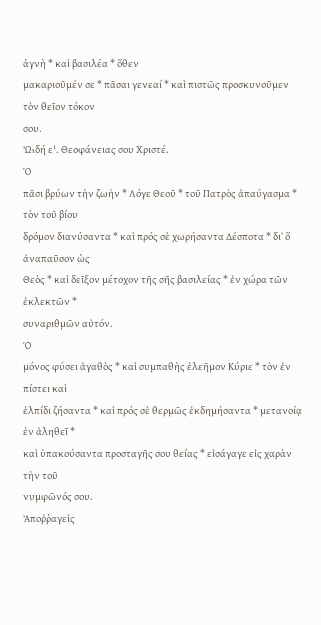ἁγνὴ * καὶ βασιλέα * ὅθεν
μακαριοῦμέν σε * πᾶσαι γενεαί * καὶ πιστῶς προσκυνοῦμεν τὸν θεῖον τόκον
σου.
ᾨδή ε'. Θεοφάνειας σου Χριστέ.
Ὁ
πᾶσι βρύων τὴν ζωὴν * Λόγε Θεοῦ * τοῦ Πατρὸς ἀπαύγασμα * τὸν τοῦ βίου
δρόμον διανύσαντα * καὶ πρός σὲ χωρήσαντα Δέσποτα * δι᾿ ὅ ἀναπαῦσον ὡς
Θεὸς * καὶ δεῖξον μέτοχον τῆς σῆς βασιλείας * ἐν χώρα τῶν ἐκλεκτῶν *
συναριθμῶν αὐτόν.
Ὁ
μόνος φύσει ἀγαθὸς * καὶ συμπαθὴς ἐλεῆμον Κύριε * τὸν ἐν πίστει καὶ
ἐλπίδι ζήσαντα * καὶ πρός σὲ θερμῶς ἐκδημήσαντα * μετανοίᾳ ἐν ἀληθεῖ *
καὶ ὑπακούσαντα προσταγῆς σου θείας * εἰσάγαγε εἰς χαρὰν τὴν τοῦ
νυμφῶνός σου.
Ἀποῤῥαγεὶς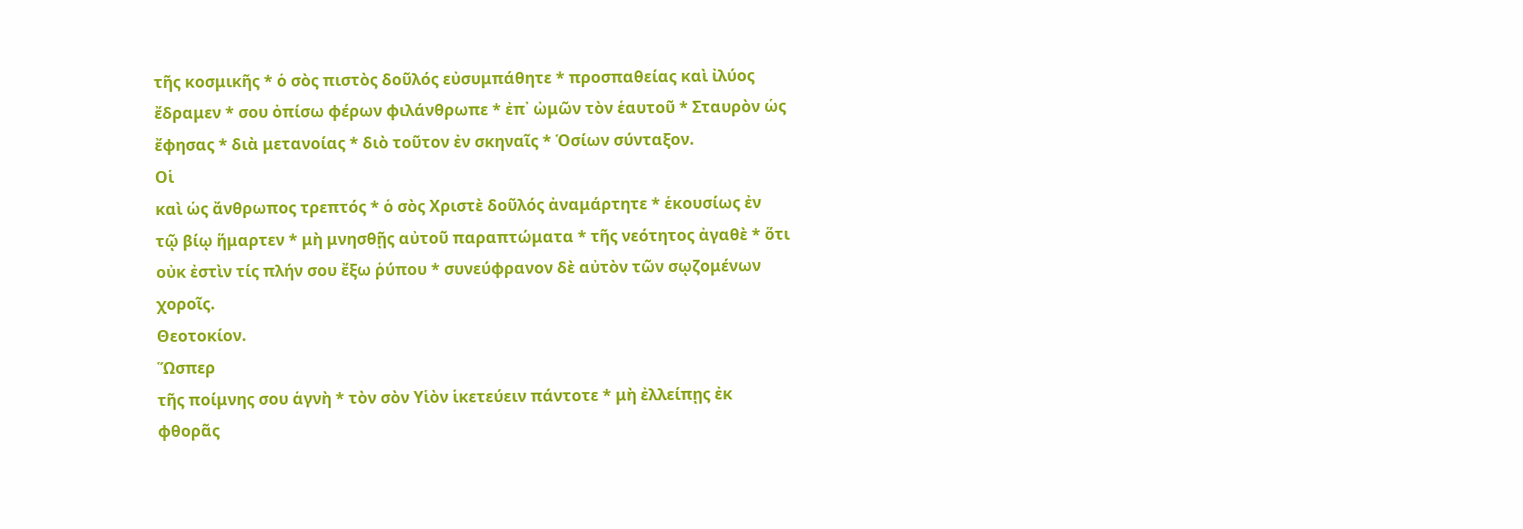τῆς κοσμικῆς * ὁ σὸς πιστὸς δοῦλός εὐσυμπάθητε * προσπαθείας καὶ ἰλύος
ἔδραμεν * σου ὀπίσω φέρων φιλάνθρωπε * ἐπ᾿ ὠμῶν τὸν ἑαυτοῦ * Σταυρὸν ὡς
ἔφησας * διὰ μετανοίας * διὸ τοῦτον ἐν σκηναῖς * Ὁσίων σύνταξον.
Οἱ
καὶ ὡς ἄνθρωπος τρεπτός * ὁ σὸς Χριστὲ δοῦλός ἀναμάρτητε * ἑκουσίως ἐν
τῷ βίῳ ἥμαρτεν * μὴ μνησθῇς αὐτοῦ παραπτώματα * τῆς νεότητος ἀγαθὲ * ὅτι
οὐκ ἐστὶν τίς πλήν σου ἔξω ῥύπου * συνεύφρανον δὲ αὐτὸν τῶν σῳζομένων
χοροῖς.
Θεοτοκίον.
Ὥσπερ
τῆς ποίμνης σου ἁγνὴ * τὸν σὸν Υἱὸν ἱκετεύειν πάντοτε * μὴ ἐλλείπῃς ἐκ
φθορᾶς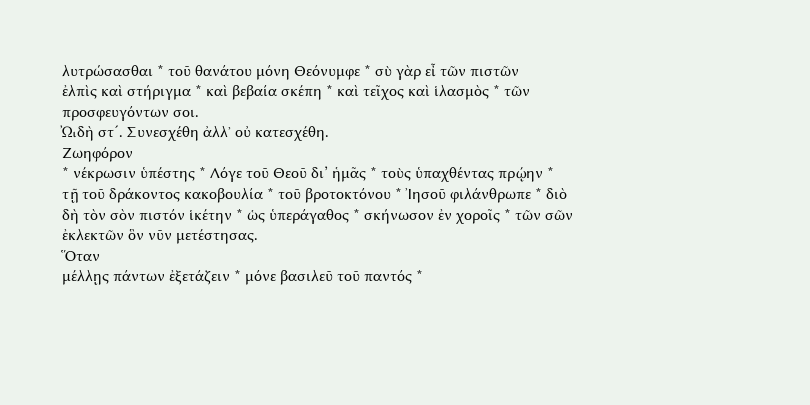λυτρώσασθαι * τοῦ θανάτου μόνη Θεόνυμφε * σὺ γὰρ εἶ τῶν πιστῶν
ἐλπὶς καὶ στήριγμα * καὶ βεβαία σκέπη * καὶ τεῖχος καὶ ἱλασμὸς * τῶν
προσφευγόντων σοι.
ᾨδὴ στ´. Συνεσχέθη ἀλλ᾿ οὐ κατεσχέθη.
Ζωηφόρον
* νέκρωσιν ὑπέστης * Λόγε τοῦ Θεοῦ δι’ ἡμᾶς * τοὺς ὑπαχθέντας πρῴην *
τῇ τοῦ δράκοντος κακοβουλία * τοῦ βροτοκτόνου * Ἰησοῦ φιλάνθρωπε * διὸ
δὴ τὸν σὸν πιστόν ἱκέτην * ὡς ὑπεράγαθος * σκήνωσον ἐν χοροῖς * τῶν σῶν
ἐκλεκτῶν ὃν νῦν μετέστησας.
Ὅταν
μέλλῃς πάντων ἐξετάζειν * μόνε βασιλεῦ τοῦ παντός *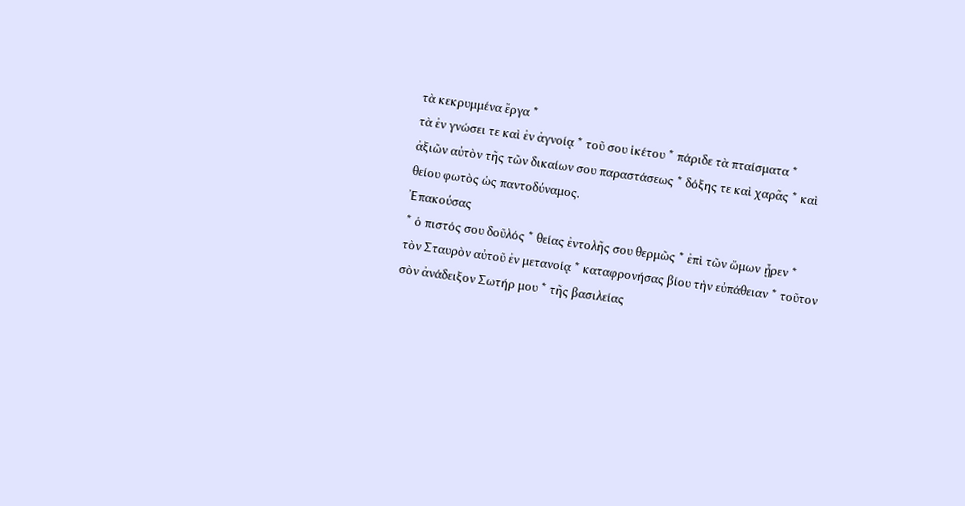τὰ κεκρυμμένα ἔργα *
τὰ ἐν γνώσει τε καὶ ἐν ἀγνοίᾳ * τοῦ σου ἱκέτου * πάριδε τὰ πταίσματα *
ἀξιῶν αὐτὸν τῆς τῶν δικαίων σου παραστάσεως * δόξης τε καὶ χαρᾶς * καὶ
θείου φωτὸς ὡς παντοδύναμος.
Ἐπακούσας
* ὁ πιστός σου δοῦλός * θείας ἐντολῆς σου θερμῶς * ἐπὶ τῶν ὤμων ᾖρεν *
τὸν Σταυρὸν αὐτοῦ ἐν μετανοίᾳ * καταφρονήσας βίου τὴν εὐπάθειαν * τοῦτον
σὸν ἀνάδειξον Σωτήρ μου * τῆς βασιλείας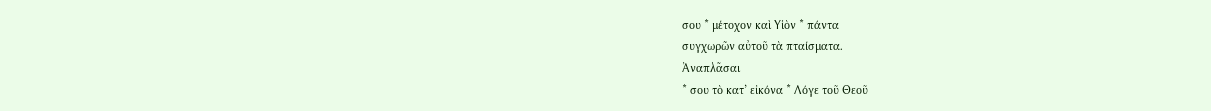σου * μέτοχον καὶ Υἱὸν * πάντα
συγχωρῶν αὐτοῦ τὰ πταίσματα.
Ἀναπλᾶσαι
* σου τὸ κατ’ εἰκόνα * Λόγε τοῦ Θεοῦ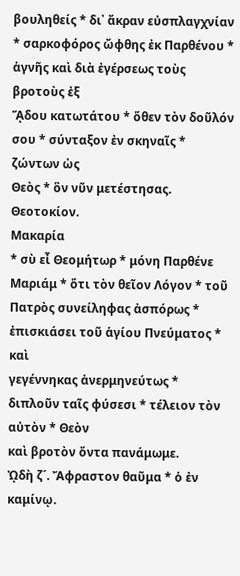βουληθείς * δι᾿ ἄκραν εὐσπλαγχνίαν
* σαρκοφόρος ὤφθης ἐκ Παρθένου * ἁγνῆς καὶ διὰ ἐγέρσεως τοὺς βροτοὺς ἐξ
ᾍδου κατωτάτου * ὅθεν τὸν δοῦλόν σου * σύνταξον ἐν σκηναῖς * ζώντων ὡς
Θεὸς * ὃν νῦν μετέστησας.
Θεοτοκίον.
Μακαρία
* σὺ εἶ Θεομήτωρ * μόνη Παρθένε Μαριάμ * ὅτι τὸν θεῖον Λόγον * τοῦ
Πατρὸς συνείληφας ἀσπόρως * ἐπισκιάσει τοῦ ἁγίου Πνεύματος * καὶ
γεγέννηκας ἀνερμηνεύτως * διπλοῦν ταῖς φύσεσι * τέλειον τὸν αὐτὸν * Θεὸν
καὶ βροτὸν ὄντα πανάμωμε.
ᾨδὴ ζ´. Ἄφραστον θαῦμα * ὁ ἐν καμίνῳ.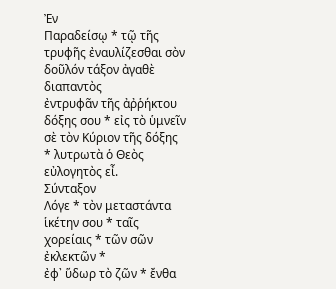Ἐν
Παραδείσῳ * τῷ τῆς τρυφῆς ἐναυλίζεσθαι σὸν δοῦλόν τάξον ἀγαθὲ διαπαντὸς
ἐντρυφᾶν τῆς ἀῤῥήκτου δόξης σου * εἰς τὸ ὑμνεῖν σὲ τὸν Κύριον τῆς δόξης
* λυτρωτὰ ὁ Θεὸς εὐλογητὸς εἶ.
Σύνταξον
Λόγε * τὸν μεταστάντα ἱκέτην σου * ταῖς χορείαις * τῶν σῶν ἐκλεκτῶν *
ἐφ᾿ ὕδωρ τὸ ζῶν * ἔνθα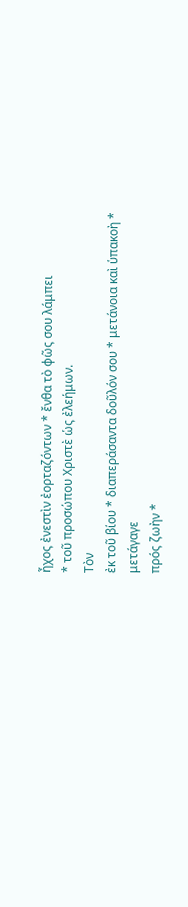ἦχος ἐνεστὶν ἐορταζόντων * ἔνθα τὸ φῶς σου λάμπει
* τοῦ προσώπου Χριστὲ ὡς ἐλεήμων.
Τὸν
ἐκ τοῦ βίου * διαπεράσαντα δοῦλόν σου * μετάνοια καὶ ὑπακοὴ * μετάγαγε
πρός ζωὴν *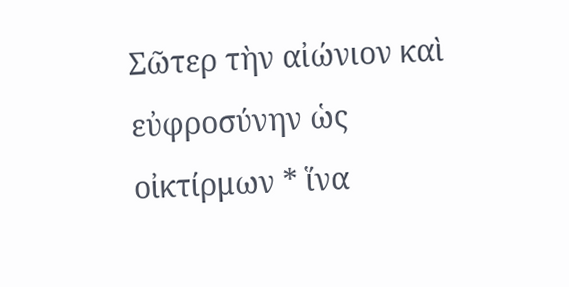Σῶτερ τὴν αἰώνιον καὶ εὐφροσύνην ὡς οἰκτίρμων * ἵνα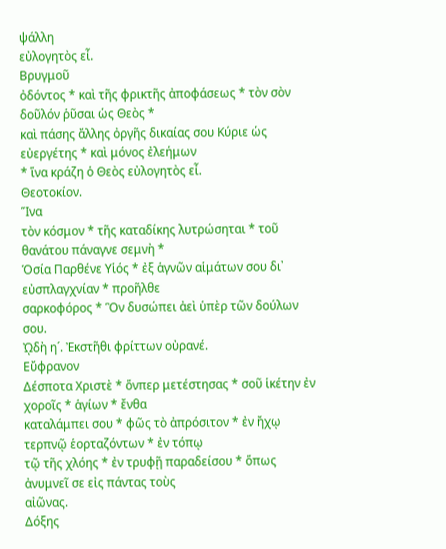ψάλλη
εὐλογητὸς εἶ.
Βρυγμοῦ
ὀδόντος * καὶ τῆς φρικτῆς ἀποφάσεως * τὸν σὸν δοῦλόν ῥῦσαι ὡς Θεὸς *
καὶ πάσης ἄλλης ὀργῆς δικαίας σου Κύριε ὡς εὐεργέτης * καὶ μόνος ἐλεήμων
* ἵνα κράζη ὁ Θεὸς εὐλογητὸς εἶ.
Θεοτοκίον.
Ἵνα
τὸν κόσμον * τῆς καταδίκης λυτρώσηται * τοῦ θανάτου πάναγνε σεμνὴ *
Ὁσία Παρθένε Υἱός * ἐξ ἁγνῶν αἱμάτων σου δι᾿ εὐσπλαγχνίαν * προῆλθε
σαρκοφόρος * Ὃν δυσώπει ἀεὶ ὑπὲρ τῶν δούλων σου.
ᾨδὴ η´. Ἐκστῆθι φρίττων οὐρανέ.
Εὔφρανον
Δέσποτα Χριστὲ * ὅνπερ μετέστησας * σοῦ ἱκέτην ἐν χοροῖς * ἁγίων * ἔνθα
καταλάμπει σου * φῶς τὸ ἀπρόσιτον * ἐν ἤχῳ τερπνῷ ἑορταζόντων * ἐν τόπῳ
τῷ τῆς χλόης * ἐν τρυφῇ παραδείσου * ὅπως ἀνυμνεῖ σε εἰς πάντας τοὺς
αἰῶνας.
Δόξης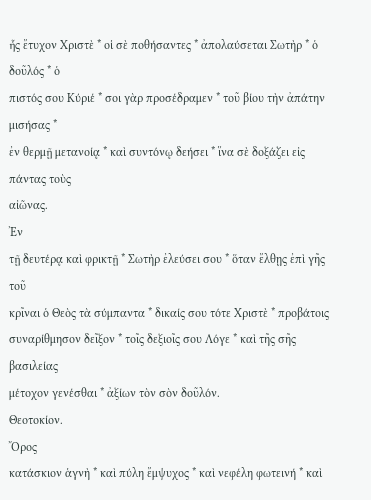ἧς ἔτυχον Χριστὲ * οἱ σὲ ποθήσαντες * ἀπολαύσεται Σωτὴρ * ὁ δοῦλός * ὁ
πιστός σου Κύριέ * σοι γὰρ προσέδραμεν * τοῦ βίου τὴν ἀπάτην μισήσας *
ἐν θερμῇ μετανοίᾳ * καὶ συντόνῳ δεήσει * ἵνα σὲ δοξάζει εἰς πάντας τοὺς
αἰῶνας.
Ἐν
τῇ δευτέρᾳ καὶ φρικτῇ * Σωτὴρ ἐλεύσει σου * ὅταν ἔλθῃς ἐπὶ γῆς τοῦ
κρῖναι ὁ Θεὸς τὰ σύμπαντα * δικαίς σου τότε Χριστὲ * προβάτοις
συναρίθμησον δεῖξον * τοῖς δεξιοῖς σου Λόγε * καὶ τῆς σῆς βασιλείας
μέτοχον γενέσθαι * ἀξίων τὸν σὸν δοῦλόν.
Θεοτοκίον.
Ὄρος
κατάσκιον ἁγνὴ * καὶ πύλη ἔμψυχος * καὶ νεφέλη φωτεινή * καὶ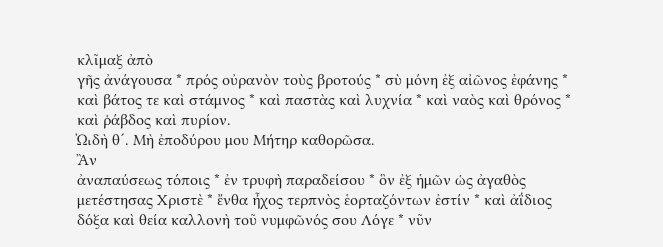κλῖμαξ ἀπὸ
γῆς ἀνάγουσα * πρός οὐρανὸν τοὺς βροτούς * σὺ μόνη ἐξ αἰῶνος ἐφάνης *
καὶ βάτος τε καὶ στάμνος * καὶ παστὰς καὶ λυχνία * καὶ ναὸς καὶ θρόνος *
καὶ ῥάβδος καὶ πυρίον.
ᾨδὴ θ´. Μὴ ἐποδύρου μου Μήτηρ καθορῶσα.
Ἂν
ἀναπαύσεως τόποις * ἐν τρυφὴ παραδείσου * ὃν ἐξ ἡμῶν ὡς ἀγαθὸς
μετέστησας Χριστὲ * ἔνθα ἦχος τερπνὸς ἑορταζόντων ἐστίν * καὶ ἀΐδιος
δόξα καὶ θεία καλλονὴ τοῦ νυμφῶνός σου Λόγε * νῦν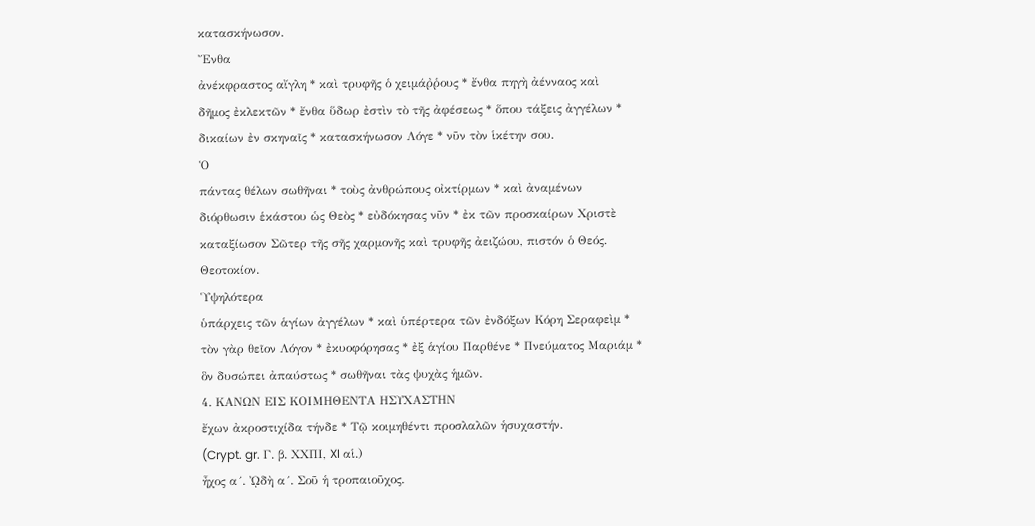κατασκήνωσον.
Ἔνθα
ἀνέκφραστος αἴγλη * καὶ τρυφῆς ὁ χειμάῤῥους * ἔνθα πηγὴ ἀένναος καὶ
δῆμος ἐκλεκτῶν * ἔνθα ὕδωρ ἐστὶν τὸ τῆς ἀφέσεως * ὅπου τάξεις ἀγγέλων *
δικαίων ἐν σκηναῖς * κατασκήνωσον Λόγε * νῦν τὸν ἱκέτην σου.
Ὁ
πάντας θέλων σωθῆναι * τοὺς ἀνθρώπους οἰκτίρμων * καὶ ἀναμένων
διόρθωσιν ἑκάστου ὡς Θεὸς * εὐδόκησας νῦν * ἐκ τῶν προσκαίρων Χριστὲ
καταξίωσον Σῶτερ τῆς σῆς χαρμονῆς καὶ τρυφῆς ἀειζώου, πιστόν ὁ Θεός.
Θεοτοκίον.
Ὑψηλότερα
ὑπάρχεις τῶν ἁγίων ἀγγέλων * καὶ ὑπέρτερα τῶν ἐνδόξων Κόρη Σεραφεὶμ *
τὸν γὰρ θεῖον Λόγον * ἐκυοφόρησας * ἐξ ἁγίου Παρθένε * Πνεύματος Μαριάμ *
ὃν δυσώπει ἀπαύστως * σωθῆναι τὰς ψυχὰς ἡμῶν.
4. ΚΑΝΩΝ ΕΙΣ ΚΟΙΜΗΘΕΝΤΑ ΗΣΥΧΑΣΤΗΝ
ἔχων ἀκροστιχίδα τήνδε * Τῷ κοιμηθέντι προσλαλῶν ἡσυχαστήν.
(Crypt. gr. Γ. β. ΧΧΠΙ, XI αἱ.)
ἦχος α´. ᾨδὴ α´. Σοῦ ἡ τροπαιοῦχος.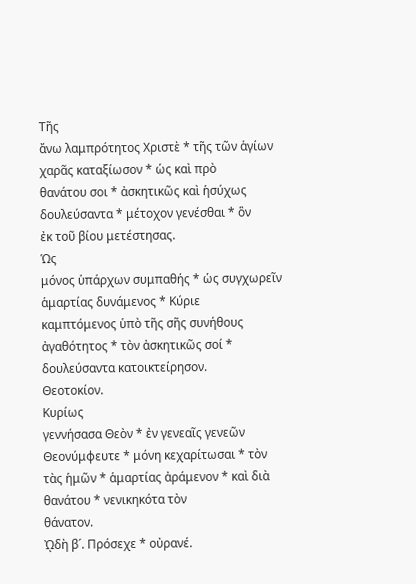Τῆς
ἄνω λαμπρότητος Χριστὲ * τῆς τῶν ἁγίων χαρᾶς καταξίωσον * ὡς καὶ πρὸ
θανάτου σοι * ἀσκητικῶς καὶ ἡσύχως δουλεύσαντα * μέτοχον γενέσθαι * ὃν
ἐκ τοῦ βίου μετέστησας.
Ὡς
μόνος ὑπάρχων συμπαθής * ὡς συγχωρεῖν ἁμαρτίας δυνάμενος * Κύριε
καμπτόμενος ὑπὸ τῆς σῆς συνήθους ἀγαθότητος * τὸν ἀσκητικῶς σοί *
δουλεύσαντα κατοικτείρησον.
Θεοτοκίον.
Κυρίως
γεννήσασα Θεὸν * ἐν γενεαῖς γενεῶν Θεονύμφευτε * μόνη κεχαρίτωσαι * τὸν
τὰς ἡμῶν * ἁμαρτίας ἀράμενον * καὶ διὰ θανάτου * νενικηκότα τὸν
θάνατον.
ᾨδὴ β´. Πρόσεχε * οὐρανέ.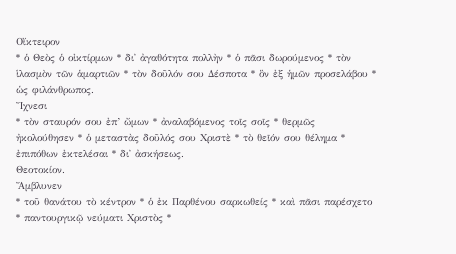Οἴκτειρον
* ὁ Θεὸς ὁ οἰκτίρμων * δι᾿ ἀγαθότητα πολλὴν * ὁ πᾶσι δωρούμενος * τὸν
ἱλασμὸν τῶν ἁμαρτιῶν * τὸν δοῦλόν σου Δέσποτα * ὃν ἐξ ἡμῶν προσελάβου *
ὡς φιλάνθρωπος.
Ἴχνεσι
* τὸν σταυρόν σου ἐπ’ ὤμων * ἀναλαβόμενος τοῖς σοῖς * θερμῶς
ἠκολούθησεν * ὁ μεταστὰς δοῦλός σου Χριστὲ * τὸ θεῖόν σου θέλημα *
ἐπιπόθων ἐκτελέσαι * δι᾿ ἀσκήσεως.
Θεοτοκίον.
Ἄμβλυνεν
* τοῦ θανάτου τὸ κέντρον * ὁ ἐκ Παρθένου σαρκωθείς * καὶ πᾶσι παρέσχετο
* παντουργικῷ νεύματι Χριστὸς *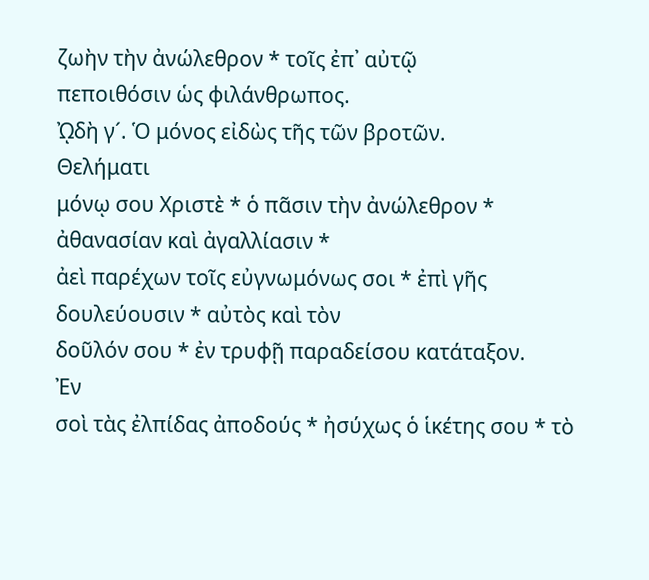ζωὴν τὴν ἀνώλεθρον * τοῖς ἐπ᾿ αὐτῷ
πεποιθόσιν ὡς φιλάνθρωπος.
ᾨδὴ γ´. Ὁ μόνος εἰδὼς τῆς τῶν βροτῶν.
Θελήματι
μόνῳ σου Χριστὲ * ὁ πᾶσιν τὴν ἀνώλεθρον * ἀθανασίαν καὶ ἀγαλλίασιν *
ἀεὶ παρέχων τοῖς εὐγνωμόνως σοι * ἐπὶ γῆς δουλεύουσιν * αὐτὸς καὶ τὸν
δοῦλόν σου * ἐν τρυφῇ παραδείσου κατάταξον.
Ἐν
σοὶ τὰς ἐλπίδας ἀποδούς * ἠσύχως ὁ ἱκέτης σου * τὸ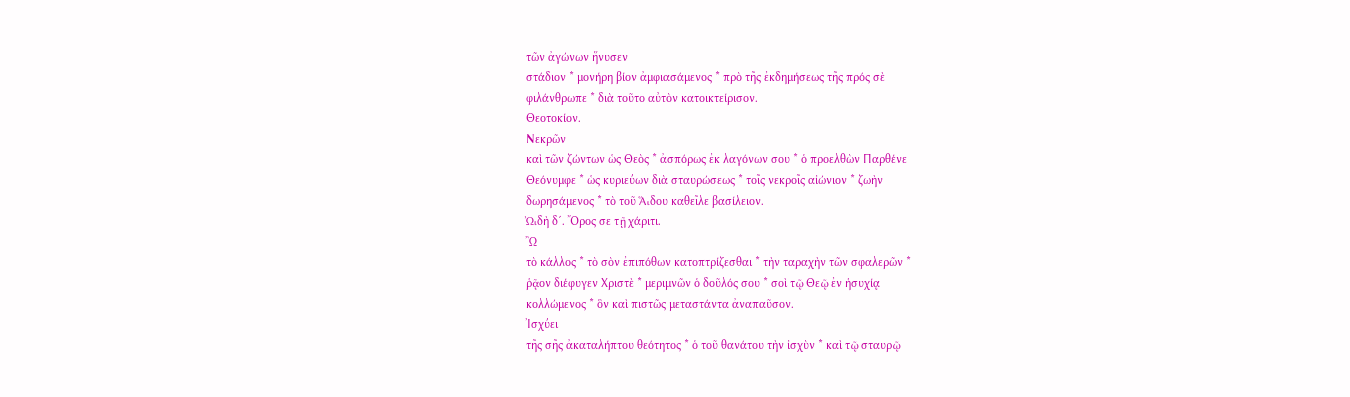τῶν ἀγώνων ἥνυσεν
στάδιον * μονήρη βίον ἀμφιασάμενος * πρὸ τῆς ἐκδημήσεως τῆς πρός σὲ
φιλάνθρωπε * διὰ τοῦτο αὐτὸν κατοικτείρισον.
Θεοτοκίον.
Νεκρῶν
καὶ τῶν ζώντων ὡς Θεὸς * ἀσπόρως ἐκ λαγόνων σου * ὁ προελθὼν Παρθένε
Θεόνυμφε * ὡς κυριεύων διὰ σταυρώσεως * τοῖς νεκροῖς αἰώνιον * ζωὴν
δωρησάμενος * τὸ τοῦ ᾍδου καθεῖλε βασίλειον.
ᾨδὴ δ´. Ὄρος σε τῇ χάριτι.
Ὢ
τὸ κάλλος * τὸ σὸν ἐπιπόθων κατοπτρίζεσθαι * τὴν ταραχὴν τῶν σφαλερῶν *
ῥᾷον διέφυγεν Χριστὲ * μεριμνῶν ὁ δοῦλός σου * σοὶ τῷ Θεῷ ἐν ἡσυχίᾳ
κολλώμενος * ὃν καὶ πιστῶς μεταστάντα ἀναπαῦσον.
Ἰσχύει
τῆς σῆς ἀκαταλήπτου θεότητος * ὁ τοῦ θανάτου τὴν ἰσχὺν * καὶ τῷ σταυρῷ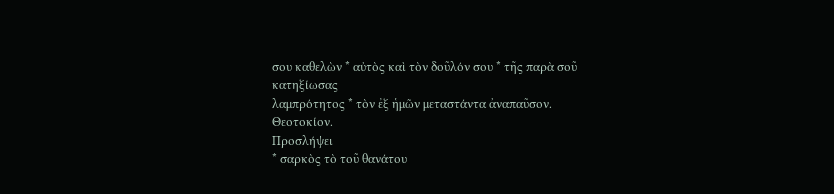σου καθελὼν * αὐτὸς καὶ τὸν δοῦλόν σου * τῆς παρὰ σοῦ κατηξίωσας
λαμπρότητος * τὸν ἐξ ἡμῶν μεταστάντα ἀναπαῦσον.
Θεοτοκίον.
Προσλήψει
* σαρκὸς τὸ τοῦ θανάτου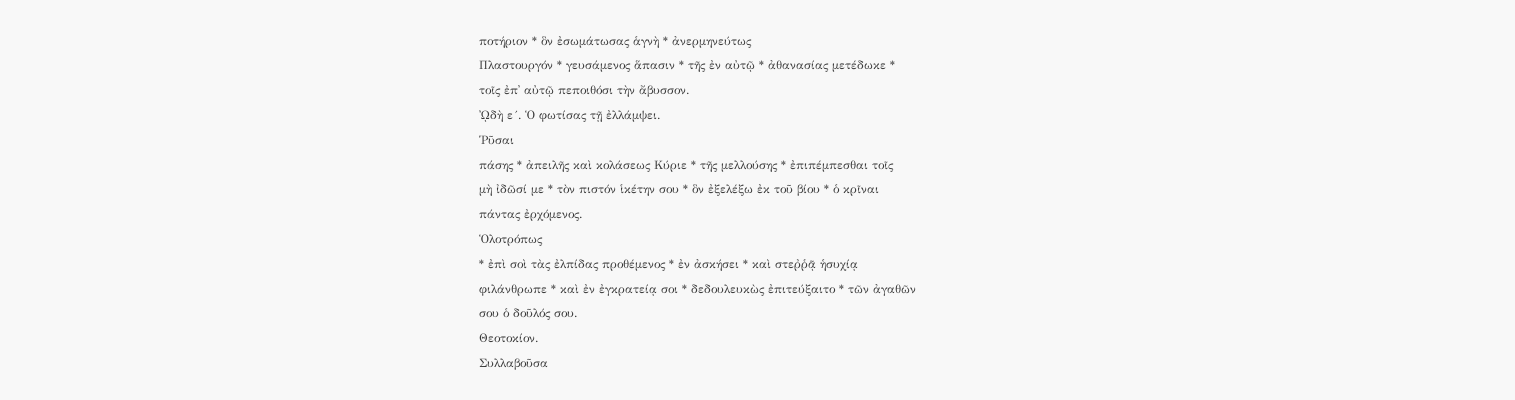ποτήριον * ὃν ἐσωμάτωσας ἁγνὴ * ἀνερμηνεύτως
Πλαστουργόν * γευσάμενος ἅπασιν * τῆς ἐν αὐτῷ * ἀθανασίας μετέδωκε *
τοῖς ἐπ᾿ αὐτῷ πεποιθόσι τὴν ἄβυσσον.
ᾨδὴ ε´. Ὁ φωτίσας τῇ ἐλλάμψει.
Ῥῦσαι
πάσης * ἀπειλῆς καὶ κολάσεως Κύριε * τῆς μελλούσης * ἐπιπέμπεσθαι τοῖς
μὴ ἰδῶσί με * τὸν πιστόν ἱκέτην σου * ὃν ἐξελέξω ἐκ τοῦ βίου * ὁ κρῖναι
πάντας ἐρχόμενος.
Ὁλοτρόπως
* ἐπὶ σοὶ τὰς ἐλπίδας προθέμενος * ἐν ἀσκήσει * καὶ στεῤῥᾷ ἡσυχίᾳ
φιλάνθρωπε * καὶ ἐν ἐγκρατείᾳ σοι * δεδουλευκὼς ἐπιτεύξαιτο * τῶν ἀγαθῶν
σου ὁ δοῦλός σου.
Θεοτοκίον.
Συλλαβοῦσα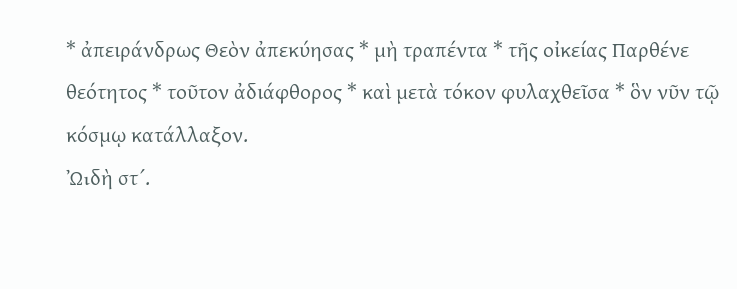* ἀπειράνδρως Θεὸν ἀπεκύησας * μὴ τραπέντα * τῆς οἰκείας Παρθένε
θεότητος * τοῦτον ἀδιάφθορος * καὶ μετὰ τόκον φυλαχθεῖσα * ὃν νῦν τῷ
κόσμῳ κατάλλαξον.
ᾨδὴ στ´.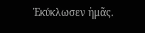Ἐκύκλωσεν ἡμᾶς.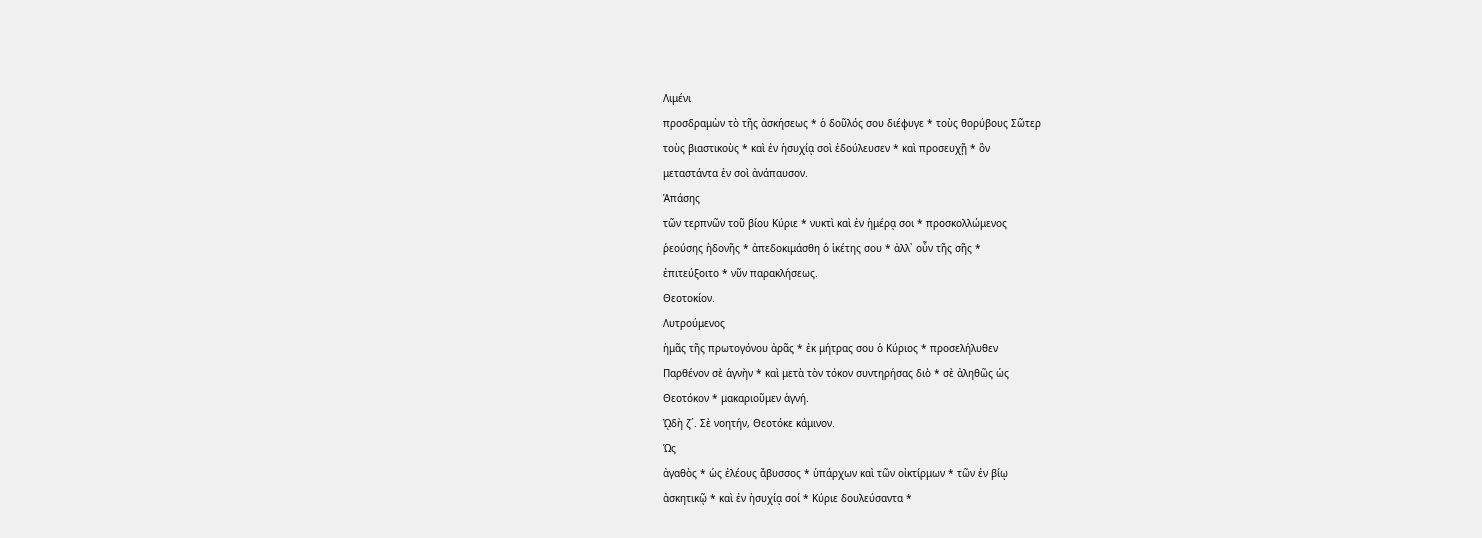Λιμένι
προσδραμὼν τὸ τῆς ἀσκήσεως * ὁ δοῦλός σου διέφυγε * τοὺς θορύβους Σῶτερ
τοὺς βιαστικοὺς * καὶ ἐν ἡσυχίᾳ σοὶ ἐδούλευσεν * καὶ προσευχῇ * ὃν
μεταστάντα ἐν σοὶ ἀνάπαυσον.
Ἁπάσης
τῶν τερπνῶν τοῦ βίου Κύριε * νυκτὶ καὶ ἐν ἡμέρᾳ σοι * προσκολλώμενος
ῥεούσης ἡδονῆς * ἀπεδοκιμάσθη ὁ ἱκέτης σου * ἀλλ᾿ οὖν τῆς σῆς *
ἐπιτεύξοιτο * νῦν παρακλήσεως.
Θεοτοκίον.
Λυτρούμενος
ἡμᾶς τῆς πρωτογόνου ἀρᾶς * ἐκ μήτρας σου ὁ Κύριος * προσελήλυθεν
Παρθένον σὲ ἁγνὴν * καὶ μετὰ τὸν τόκον συντηρήσας διὸ * σὲ ἀληθῶς ὡς
Θεοτόκον * μακαριοῦμεν ἁγνή.
ᾨδὴ ζ´. Σὲ νοητήν, Θεοτόκε κάμινον.
Ὡς
ἀγαθὸς * ὡς ἐλέους ἄβυσσος * ὑπάρχων καὶ τῶν οἰκτίρμων * τῶν ἐν βίῳ
ἀσκητικῷ * καὶ ἐν ἡσυχίᾳ σοί * Κύριε δουλεύσαντα *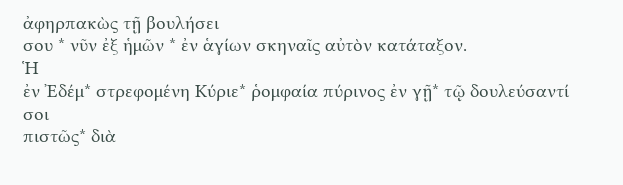ἀφηρπακὼς τῇ βουλήσει
σου * νῦν ἐξ ἡμῶν * ἐν ἁγίων σκηναῖς αὐτὸν κατάταξον.
Ἡ
ἐν Ἐδέμ* στρεφομένη Κύριε* ῥομφαία πύρινος ἐν γῇ* τῷ δουλεύσαντί σοι
πιστῶς* διὰ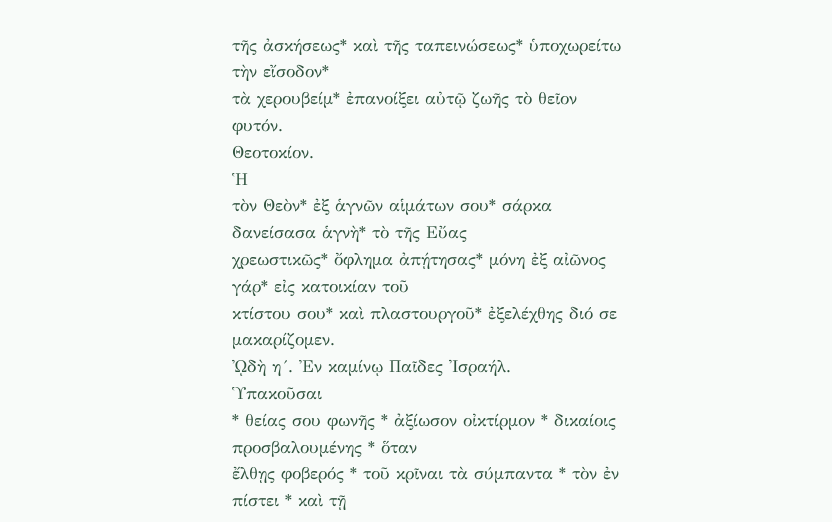τῆς ἀσκήσεως* καὶ τῆς ταπεινώσεως* ὑποχωρείτω τὴν εἴσοδον*
τὰ χερουβείμ* ἐπανοίξει αὐτῷ ζωῆς τὸ θεῖον φυτόν.
Θεοτοκίον.
Ἡ
τὸν Θεὸν* ἐξ ἁγνῶν αἱμάτων σου* σάρκα δανείσασα ἁγνὴ* τὸ τῆς Εὔας
χρεωστικῶς* ὄφλημα ἀπῄτησας* μόνη ἐξ αἰῶνος γάρ* εἰς κατοικίαν τοῦ
κτίστου σου* καὶ πλαστουργοῦ* ἐξελέχθης διό σε μακαρίζομεν.
ᾨδὴ η´. Ἐν καμίνῳ Παῖδες Ἰσραήλ.
Ὑπακοῦσαι
* θείας σου φωνῆς * ἀξίωσον οἰκτίρμον * δικαίοις προσβαλουμένης * ὅταν
ἔλθῃς φοβερός * τοῦ κρῖναι τὰ σύμπαντα * τὸν ἐν πίστει * καὶ τῇ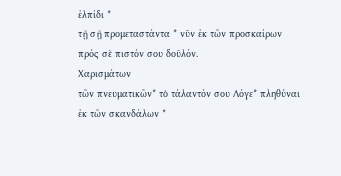ἐλπίδι *
τῇ σῇ προμεταστάντα * νῦν ἐκ τῶν προσκαίρων πρός σὲ πιστόν σου δοῦλόν.
Χαρισμάτων
τῶν πνευματικῶν* τὸ τάλαντόν σου Λόγε* πληθύναι ἐκ τῶν σκανδάλων *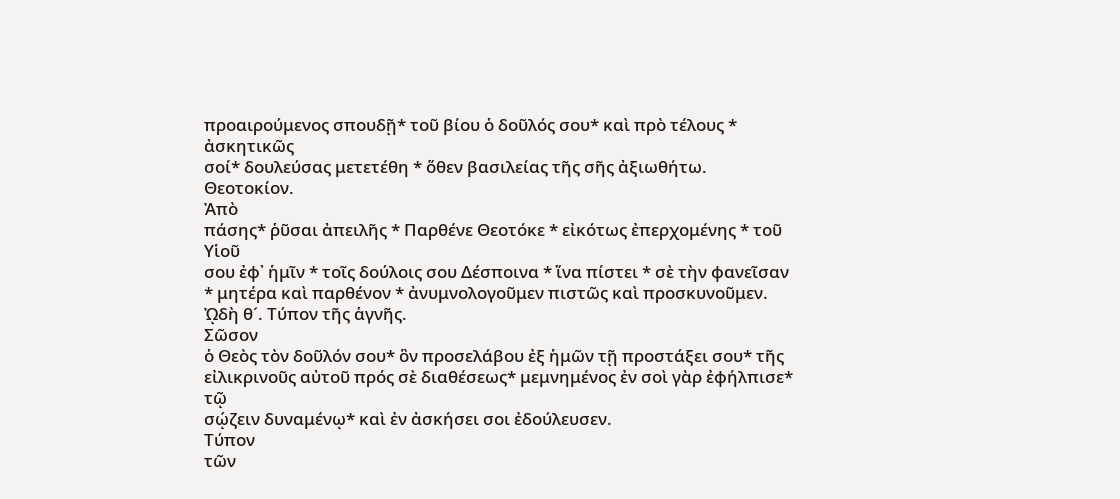προαιρούμενος σπουδῇ* τοῦ βίου ὁ δοῦλός σου* καὶ πρὸ τέλους * ἀσκητικῶς
σοί* δουλεύσας μετετέθη * ὅθεν βασιλείας τῆς σῆς ἀξιωθήτω.
Θεοτοκίον.
Ἀπὸ
πάσης* ῥῦσαι ἀπειλῆς * Παρθένε Θεοτόκε * εἰκότως ἐπερχομένης * τοῦ Υἱοῦ
σου ἐφ᾿ ἡμῖν * τοῖς δούλοις σου Δέσποινα * ἵνα πίστει * σὲ τὴν φανεῖσαν
* μητέρα καὶ παρθένον * ἀνυμνολογοῦμεν πιστῶς καὶ προσκυνοῦμεν.
ᾨδὴ θ´. Τύπον τῆς ἁγνῆς.
Σῶσον
ὁ Θεὸς τὸν δοῦλόν σου* ὃν προσελάβου ἐξ ἡμῶν τῇ προστάξει σου* τῆς
εἰλικρινοῦς αὐτοῦ πρός σὲ διαθέσεως* μεμνημένος ἐν σοὶ γὰρ ἐφήλπισε* τῷ
σῴζειν δυναμένῳ* καὶ ἐν ἀσκήσει σοι ἐδούλευσεν.
Τύπον
τῶν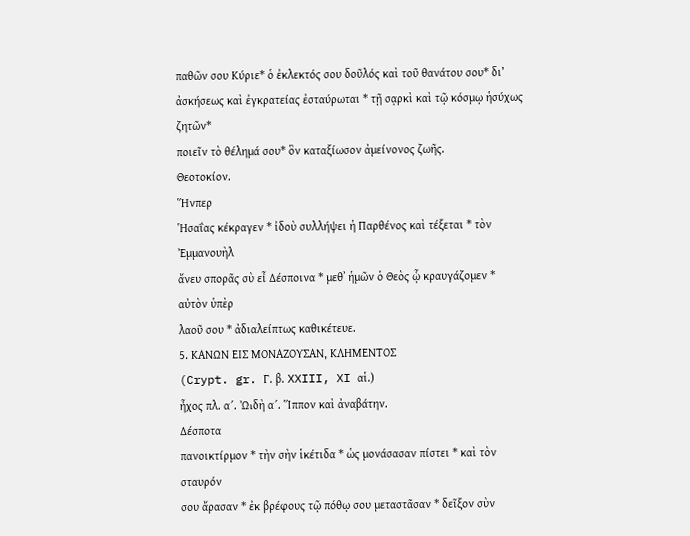παθῶν σου Κύριε* ὁ ἐκλεκτός σου δοῦλός καὶ τοῦ θανάτου σου* δι’
ἀσκήσεως καὶ ἐγκρατείας ἐσταύρωται * τῇ σᾳρκὶ καὶ τῷ κόσμῳ ἡσύχως ζητῶν*
ποιεῖν τὸ θέλημά σου* ὃν καταξίωσον ἀμείνονος ζωῆς.
Θεοτοκίον.
Ἥνπερ
Ἡσαΐας κέκραγεν * ἰδοὺ συλλήψει ἡ Παρθένος καὶ τέξεται * τὸν Ἐμμανουὴλ
ἄνευ σπορᾶς σὺ εἶ Δέσποινα * μεθ᾿ ἡμῶν ὁ Θεὸς ᾧ κραυγάζομεν * αὐτὸν ὑπὲρ
λαοῦ σου * ἀδιαλείπτως καθικέτευε.
5. ΚΑΝΩΝ ΕΙΣ ΜΟΝΑΖΟΥΣΑΝ, ΚΛΗΜΕΝΤΟΣ
(Crypt. gr. Γ. β. XXIII, XI αἱ.)
ἦχος πλ. α´. ᾨδὴ α´. Ἵππον καὶ ἀναβάτην.
Δέσποτα
πανοικτίρμον * τὴν σὴν ἱκέτιδα * ὡς μονάσασαν πίστει * καὶ τὸν σταυρόν
σου ἄρασαν * ἐκ βρέφους τῷ πόθῳ σου μεταστᾶσαν * δεῖξον σὺν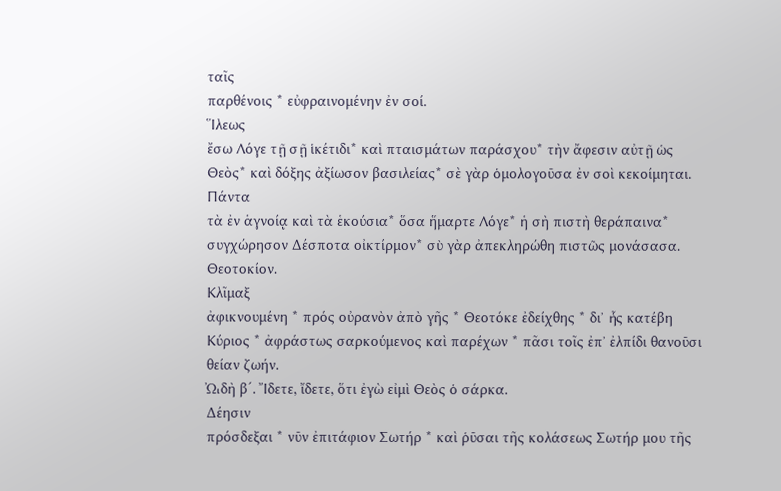ταῖς
παρθένοις * εὐφραινομένην ἐν σοί.
Ἵλεως
ἔσω Λόγε τῇ σῇ ἱκέτιδι* καὶ πταισμάτων παράσχου* τὴν ἄφεσιν αὐτῇ ὡς
Θεὸς* καὶ δόξης ἀξίωσον βασιλείας* σὲ γὰρ ὁμολογοῦσα ἐν σοὶ κεκοίμηται.
Πάντα
τὰ ἐν ἁγνοίᾳ καὶ τὰ ἑκούσια* ὅσα ἥμαρτε Λόγε* ἡ σὴ πιστὴ θεράπαινα*
συγχώρησον Δέσποτα οἰκτίρμον* σὺ γὰρ ἀπεκληρώθη πιστῶς μονάσασα.
Θεοτοκίον.
Κλῖμαξ
ἀφικνουμένη * πρός οὐρανὸν ἀπὸ γῆς * Θεοτόκε ἐδείχθης * δι᾿ ἧς κατέβη
Κύριος * ἀφράστως σαρκούμενος καὶ παρέχων * πᾶσι τοῖς ἐπ᾿ ἐλπίδι θανοῦσι
θείαν ζωήν.
ᾨδὴ β´. Ἴδετε, ἴδετε, ὅτι ἐγὼ εἰμὶ Θεὸς ὁ σάρκα.
Δέησιν
πρόσδεξαι * νῦν ἐπιτάφιον Σωτήρ * καὶ ῥῦσαι τῆς κολάσεως Σωτήρ μου τῆς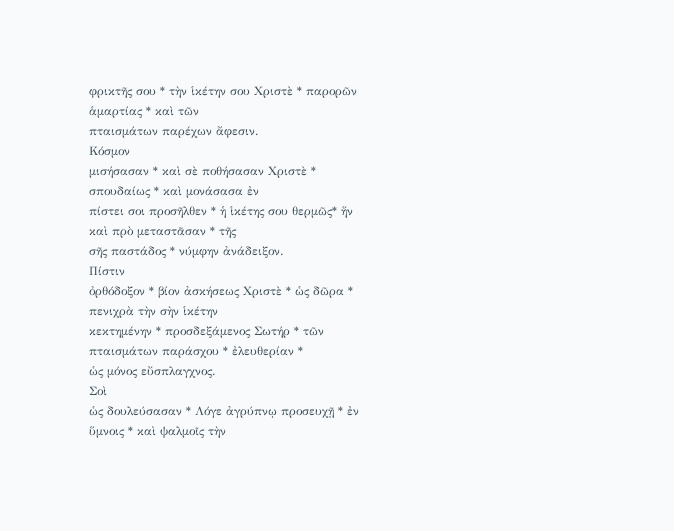φρικτῆς σου * τὴν ἱκέτην σου Χριστὲ * παρορῶν ἁμαρτίας * καὶ τῶν
πταισμάτων παρέχων ἄφεσιν.
Κόσμον
μισήσασαν * καὶ σὲ ποθήσασαν Χριστὲ * σπουδαίως * καὶ μονάσασα ἐν
πίστει σοι προσῆλθεν * ἡ ἱκέτης σου θερμῶς* ἥν καὶ πρὸ μεταστᾶσαν * τῆς
σῆς παστάδος * νύμφην ἀνάδειξον.
Πίστιν
ὀρθόδοξον * βίον ἀσκήσεως Χριστὲ * ὡς δῶρα * πενιχρὰ τὴν σὴν ἱκέτην
κεκτημένην * προσδεξάμενος Σωτήρ * τῶν πταισμάτων παράσχου * ἐλευθερίαν *
ὡς μόνος εὔσπλαγχνος.
Σοὶ
ὡς δουλεύσασαν * Λόγε ἀγρύπνῳ προσευχῇ * ἐν ὕμνοις * καὶ ψαλμοῖς τὴν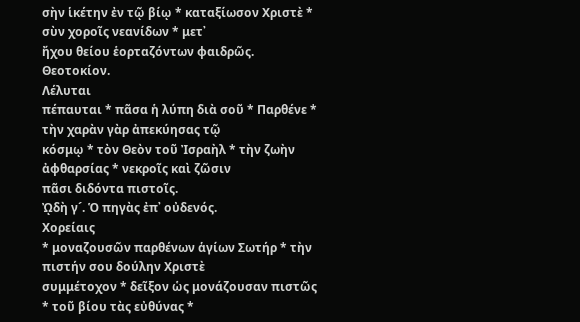σὴν ἱκέτην ἐν τῷ βίῳ * καταξίωσον Χριστὲ * σὺν χοροῖς νεανίδων * μετ᾿
ἤχου θείου ἑορταζόντων φαιδρῶς.
Θεοτοκίον.
Λέλυται
πέπαυται * πᾶσα ἡ λύπη διὰ σοῦ * Παρθένε * τὴν χαρὰν γὰρ ἀπεκύησας τῷ
κόσμῳ * τὸν Θεὸν τοῦ Ἰσραὴλ * τὴν ζωὴν ἀφθαρσίας * νεκροῖς καὶ ζῶσιν
πᾶσι διδόντα πιστοῖς.
ᾨδὴ γ´. Ὁ πηγὰς ἐπ᾿ οὐδενός.
Χορείαις
* μοναζουσῶν παρθένων ἁγίων Σωτήρ * τὴν πιστήν σου δούλην Χριστὲ
συμμέτοχον * δεῖξον ὡς μονάζουσαν πιστῶς * τοῦ βίου τὰς εὐθύνας *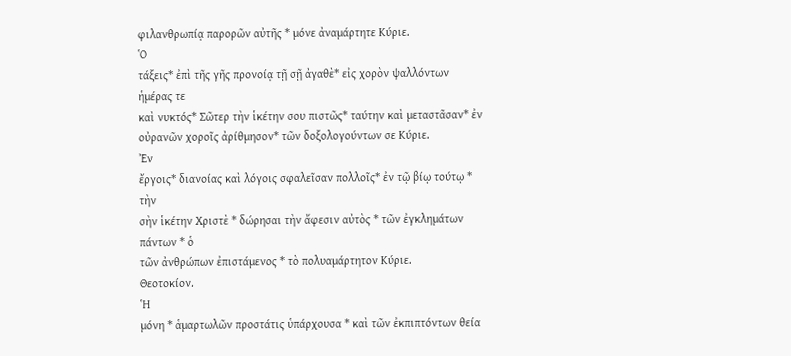φιλανθρωπίᾳ παρορῶν αὐτῆς * μόνε ἀναμάρτητε Κύριε.
Ὁ
τάξεις* ἐπὶ τῆς γῆς προνοίᾳ τῇ σῇ ἀγαθὲ* εἰς χορὸν ψαλλόντων ἡμέρας τε
καὶ νυκτός* Σῶτερ τὴν ἱκέτην σου πιστῶς* ταύτην καὶ μεταστᾶσαν* ἐν
οὐρανῶν χοροῖς ἀρίθμησον* τῶν δοξολογούντων σε Κύριε.
Ἐν
ἔργοις* διανοίας καὶ λόγοις σφαλεῖσαν πολλοῖς* ἐν τῷ βίῳ τούτῳ * τὴν
σὴν ἱκέτην Χριστὲ * δώρησαι τὴν ἄφεσιν αὐτὸς * τῶν ἐγκλημάτων πάντων * ὁ
τῶν ἀνθρώπων ἐπιστάμενος * τὸ πολυαμάρτητον Κύριε.
Θεοτοκίον.
Ἡ
μόνη * ἁμαρτωλῶν προστάτις ὑπάρχουσα * καὶ τῶν ἐκπιπτόντων θεία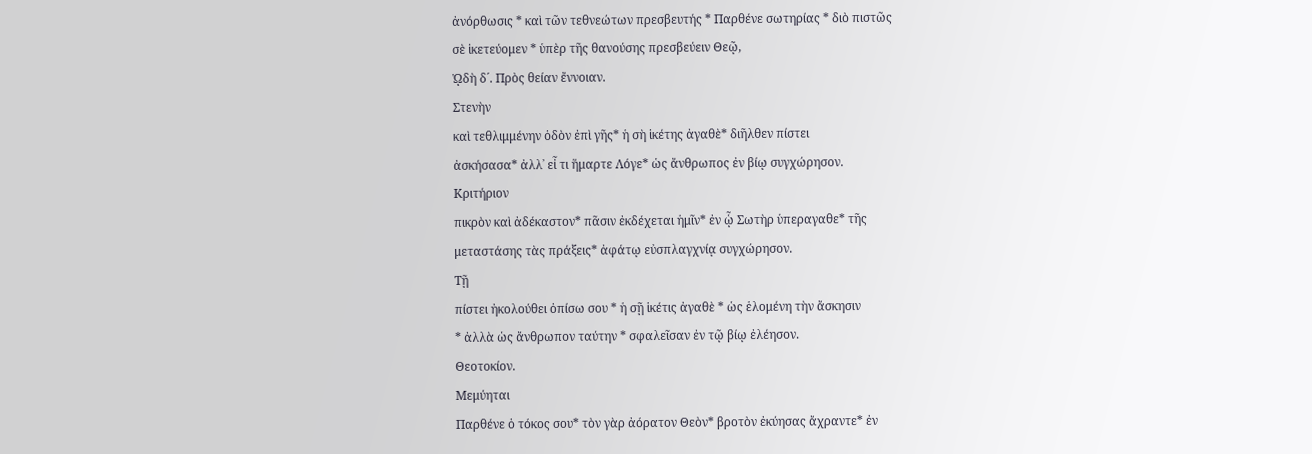ἀνόρθωσις * καὶ τῶν τεθνεώτων πρεσβευτής * Παρθένε σωτηρίας * διὸ πιστῶς
σὲ ἱκετεύομεν * ὑπὲρ τῆς θανούσης πρεσβεύειν Θεῷ,
ᾨδὴ δ´. Πρὸς θείαν ἔννοιαν.
Στενὴν
καὶ τεθλιμμένην ὁδὸν ἐπὶ γῆς* ἡ σὴ ἱκέτης ἀγαθὲ* διῆλθεν πίστει
ἀσκήσασα* ἀλλ᾿ εἶ τι ἥμαρτε Λόγε* ὡς ἄνθρωπος ἐν βίῳ συγχώρησον.
Κριτήριον
πικρὸν καὶ ἀδέκαστον* πᾶσιν ἐκδέχεται ἡμῖν* ἐν ᾧ Σωτὴρ ὑπεραγαθε* τῆς
μεταστάσης τὰς πράξεις* ἀφάτῳ εὐσπλαγχνίᾳ συγχώρησον.
Τῇ
πίστει ἠκολούθει ὀπίσω σου * ἡ σῇ ἱκέτις ἀγαθὲ * ὡς ἑλομένη τὴν ἄσκησιν
* ἀλλὰ ὡς ἄνθρωπον ταύτην * σφαλεῖσαν ἐν τῷ βίῳ ἐλέησον.
Θεοτοκίον.
Μεμύηται
Παρθένε ὁ τόκος σου* τὸν γὰρ ἀόρατον Θεὸν* βροτὸν ἐκύησας ἄχραντε* ἐν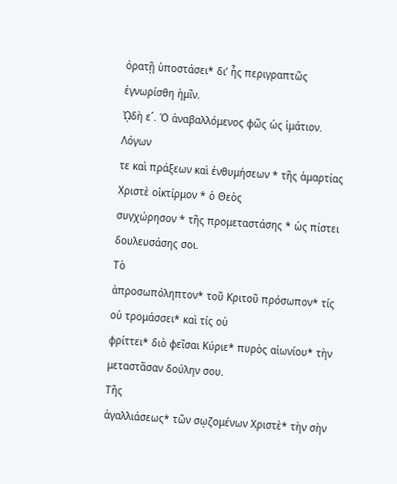ὀρατῇ ὑποστάσει* δι’ ἧς περιγραπτῶς ἐγνωρίσθη ἡμῖν.
ᾨδὴ ε´. Ὁ ἀναβαλλόμενος φῶς ὡς ἱμάτιον.
Λόγων
τε καὶ πράξεων καὶ ἐνθυμήσεων * τῆς ἁμαρτίας Χριστὲ οἰκτίρμον * ὁ Θεὸς
συγχώρησον * τῆς προμεταστάσης * ὡς πίστει δουλευσάσης σοι.
Τὸ
ἀπροσωπόληπτον* τοῦ Κριτοῦ πρόσωπον* τίς οὐ τρομάσσει* καὶ τίς οὐ
φρίττει* διὸ φεῖσαι Κύριε* πυρὸς αἰωνίου* τὴν μεταστᾶσαν δούλην σου.
Τῆς
ἀγαλλιάσεως* τῶν σῳζομένων Χριστὲ* τὴν σὴν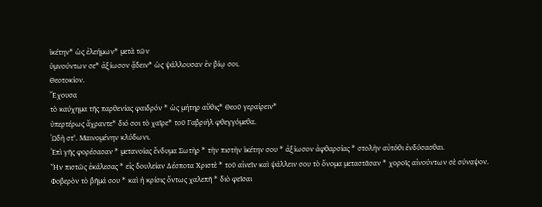ἱκέτην* ὡς ἐλεήμων* μετὰ τῶν
ὑμνούντων σε* ἀξίωσον ᾄδειν* ὡς ψάλλουσαν ἐν βίῳ σοι.
Θεοτοκίον.
Ἔχουσα
τὸ καύχημα τῆς παρθενίας φαιδρόν * ὡς μήτηρ αὔθις* Θεοῦ γεραίρειν*
ὑπερτέρως ἄχραντε* διό σοι τὸ χαῖρε* τοῦ Γαβριὴλ φθεγγόμεθα.
Ὠδὴ στ'. Μαινομένην κλύδωνι.
Ἐπὶ γῆς φορέσασαν * μετανοίας ἔνδυμα Σωτὴρ * τὴν πιστὴν ἱκέτην σου * ἀξίωσον ἀφθαρσίας * στολὴν αὐτόθι ἐνδύσασθαι.
Ἥν πιστῶς ἐκάλεσας * εἰς δουλείαν Δέσποτα Χριστὲ * τοῦ αἰνεῖν καὶ ψάλλειν σου τὸ ὄνομα μεταστᾶσαν * χοροῖς αἰνούντων σὲ σύναψον.
Φοβερὸν τὸ βῆμά σου * καὶ ἡ κρίσις ὄντως χαλεπῆ * διὸ φεῖσαι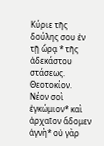Κύριε τῆς δούλης σου ἐν τῇ ὥρᾳ * τῆς ἀδεκάστου στάσεως.
Θεοτοκίον.
Νέον σοὶ ἐγκώμιον* καὶ ἀρχαῖον ἄδομεν ἁγνὴ* οὐ γὰρ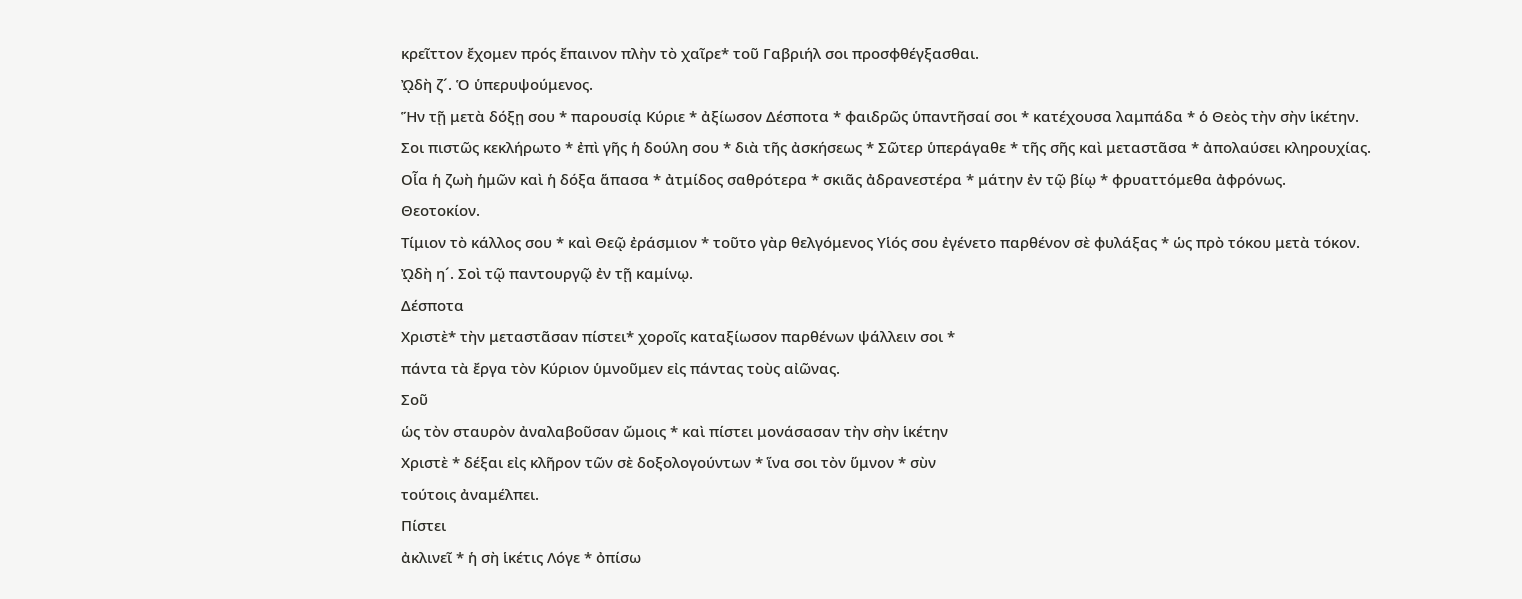κρεῖττον ἔχομεν πρός ἔπαινον πλὴν τὸ χαῖρε* τοῦ Γαβριήλ σοι προσφθέγξασθαι.
ᾨδὴ ζ´. Ὁ ὑπερυψούμενος.
Ἥν τῇ μετὰ δόξῃ σου * παρουσίᾳ Κύριε * ἀξίωσον Δέσποτα * φαιδρῶς ὑπαντῆσαί σοι * κατέχουσα λαμπάδα * ὁ Θεὸς τὴν σὴν ἱκέτην.
Σοι πιστῶς κεκλήρωτο * ἐπὶ γῆς ἡ δούλη σου * διὰ τῆς ἀσκήσεως * Σῶτερ ὑπεράγαθε * τῆς σῆς καὶ μεταστᾶσα * ἀπολαύσει κληρουχίας.
Οἷα ἡ ζωὴ ἡμῶν καὶ ἡ δόξα ἅπασα * ἀτμίδος σαθρότερα * σκιᾶς ἀδρανεστέρα * μάτην ἐν τῷ βίῳ * φρυαττόμεθα ἀφρόνως.
Θεοτοκίον.
Τίμιον τὸ κάλλος σου * καὶ Θεῷ ἐράσμιον * τοῦτο γὰρ θελγόμενος Υἱός σου ἐγένετο παρθένον σὲ φυλάξας * ὡς πρὸ τόκου μετὰ τόκον.
ᾨδὴ η´. Σοὶ τῷ παντουργῷ ἐν τῇ καμίνῳ.
Δέσποτα
Χριστὲ* τὴν μεταστᾶσαν πίστει* χοροῖς καταξίωσον παρθένων ψάλλειν σοι *
πάντα τὰ ἔργα τὸν Κύριον ὑμνοῦμεν εἰς πάντας τοὺς αἰῶνας.
Σοῦ
ὡς τὸν σταυρὸν ἀναλαβοῦσαν ὤμοις * καὶ πίστει μονάσασαν τὴν σὴν ἱκέτην
Χριστὲ * δέξαι εἰς κλῆρον τῶν σὲ δοξολογούντων * ἵνα σοι τὸν ὕμνον * σὺν
τούτοις ἀναμέλπει.
Πίστει
ἀκλινεῖ * ἡ σὴ ἱκέτις Λόγε * ὀπίσω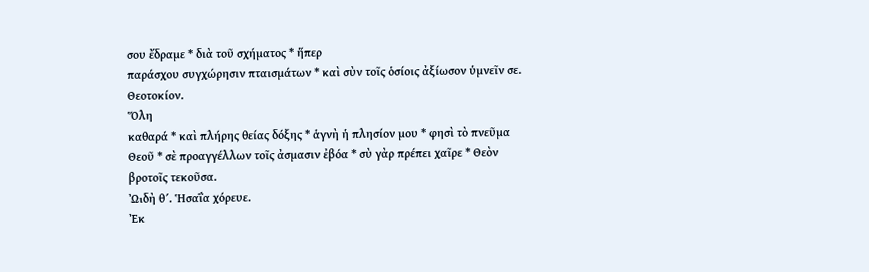σου ἔδραμε * διὰ τοῦ σχήματος * ἥπερ
παράσχου συγχώρησιν πταισμάτων * καὶ σὺν τοῖς ὁσίοις ἀξίωσον ὑμνεῖν σε.
Θεοτοκίον.
Ὅλη
καθαρά * καὶ πλήρης θείας δόξης * ἁγνὴ ἡ πλησίον μου * φησὶ τὸ πνεῦμα
Θεοῦ * σὲ προαγγέλλων τοῖς ἀσμασιν ἐβόα * σὺ γὰρ πρέπει χαῖρε * Θεὸν
βροτοῖς τεκοῦσα.
ᾨδὴ θ´. Ἡσαΐα χόρευε.
Ἐκ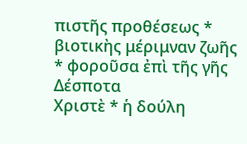πιστῆς προθέσεως * βιοτικὴς μέριμναν ζωῆς * φοροῦσα ἐπὶ τῆς γῆς Δέσποτα
Χριστὲ * ἡ δούλη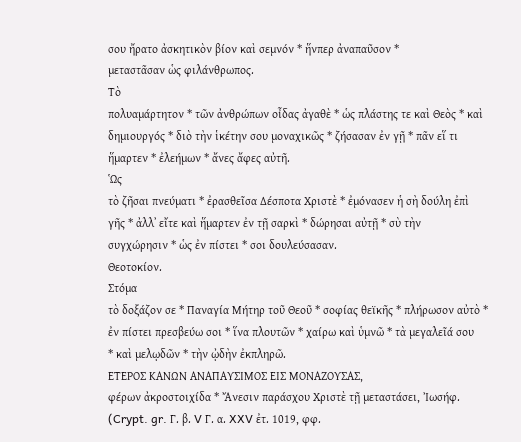σου ἤρατο ἀσκητικὸν βίον καὶ σεμνόν * ἥνπερ ἀναπαῦσον *
μεταστᾶσαν ὡς φιλάνθρωπος.
Τὸ
πολυαμάρτητον * τῶν ἀνθρώπων οἶδας ἀγαθὲ * ὡς πλάστης τε καὶ Θεὸς * καὶ
δημιουργός * διὸ τὴν ἱκέτην σου μοναχικῶς * ζήσασαν ἐν γῇ * πᾶν εἵ τι
ἥμαρτεν * ἐλεήμων * ἄνες ἄφες αὐτῆ.
Ὡς
τὸ ζῆσαι πνεύματι * ἐρασθεῖσα Δέσποτα Χριστὲ * ἐμόνασεν ἡ σὴ δούλη ἐπὶ
γῆς * ἀλλ᾿ εἴτε καὶ ἥμαρτεν ἐν τῇ σαρκὶ * δώρησαι αὐτῇ * σὺ τὴν
συγχώρησιν * ὡς ἐν πίστει * σοι δουλεύσασαν.
Θεοτοκίον.
Στόμα
τὸ δοξάζον σε * Παναγία Μήτηρ τοῦ Θεοῦ * σοφίας θεϊκῆς * πλήρωσον αὐτὸ *
ἐν πίστει πρεσβεύω σοι * ἵνα πλουτῶν * χαίρω καὶ ὑμνῶ * τὰ μεγαλεῖά σου
* καὶ μελῳδῶν * τὴν ᾠδὴν ἐκπληρῶ.
ΕΤΕΡΟΣ ΚΑΝΩΝ ΑΝΑΠΑΥΣΙΜΟΣ ΕΙΣ ΜΟΝΑΖΟΥΣΑΣ,
φέρων ἀκροστοιχίδα * Ἄνεσιν παράσχου Χριστὲ τῇ μεταστάσει, Ἰωσήφ.
(Crypt. gr. Γ. β. V Γ. α. XXV ἐτ. 1019, φφ.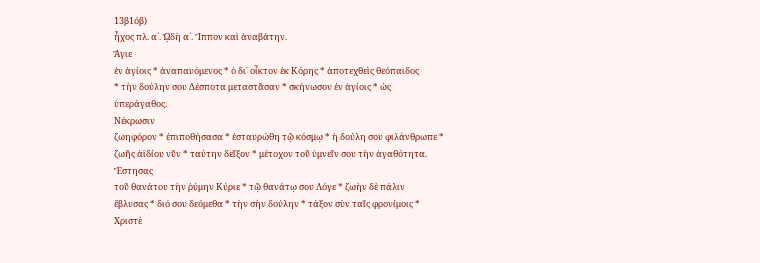13β1όβ)
ἦχος πλ. α´. ᾨδὴ α´. Ἵππον καὶ ἀναβάτην.
Ἅγιε
ἐν ἁγίοις * ἀναπαυόμενος * ὁ δι᾿ οἶκτον ἐκ Κόρης * ἀποτεχθεὶς θεόπαιδος
* τὴν δούλην σου Δέσποτα μεταστᾶσαν * σκήνωσον ἐν ἁγίοις * ὡς
ὑπεράγαθος.
Νέκρωσιν
ζωηφόρον * ἐπιποθήσασα * ἐσταυρώθη τῷ κόσμῳ * ἡ δούλη σου φιλάνθρωπε *
ζωῆς ἀϊδίου νῦν * ταύτην δεῖξον * μέτοχον τοῦ ὑμνεῖν σου τὴν ἀγαθότητα.
Ἔστησας
τοῦ θανάτου τὴν ῥύμην Κύριε * τῷ θανάτῳ σου Λόγε * ζωὴν δὲ πάλιν
ἔβλυσας * διό σου δεόμεθα * τὴν σὴν δούλην * τάξον σὺν ταῖς φρονίμοις *
Χριστὲ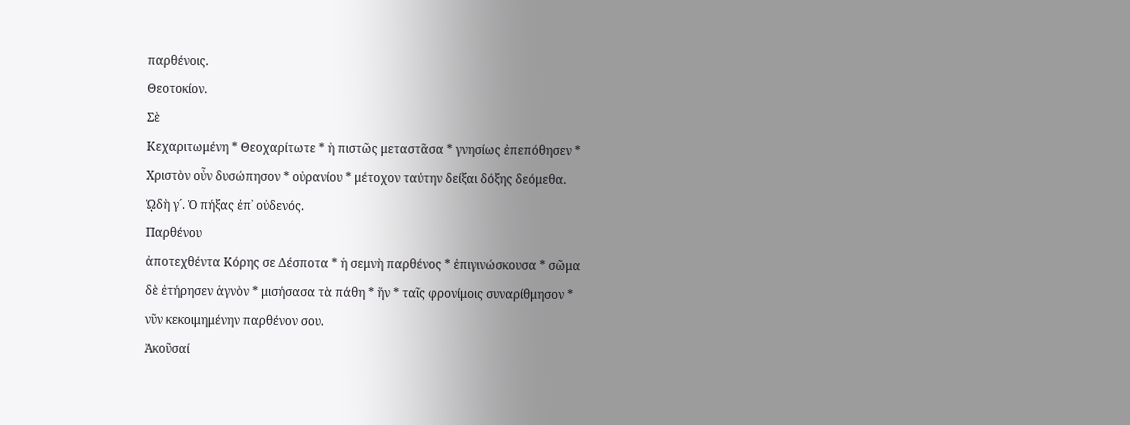παρθένοις.
Θεοτοκίον.
Σὲ
Κεχαριτωμένη * Θεοχαρίτωτε * ἡ πιστῶς μεταστᾶσα * γνησίως ἐπεπόθησεν *
Χριστὸν οὖν δυσώπησον * οὐρανίου * μέτοχον ταύτην δείξαι δόξης δεόμεθα.
ᾨδὴ γ´. Ὁ πήξας ἐπ᾿ οὐδενός.
Παρθένου
ἀποτεχθέντα Κόρης σε Δέσποτα * ἡ σεμνὴ παρθένος * ἐπιγινώσκουσα * σῶμα
δὲ ἐτήρησεν ἁγνὸν * μισήσασα τὰ πάθη * ἥν * ταῖς φρονίμοις συναρίθμησον *
νῦν κεκοιμημένην παρθένον σου.
Ἀκοῦσαί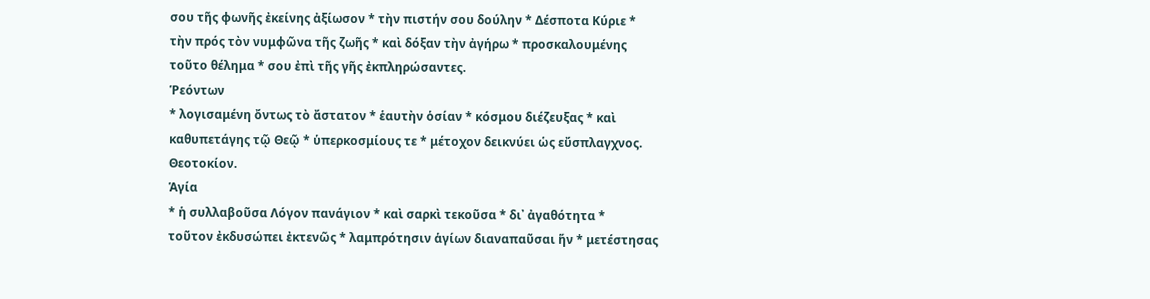σου τῆς φωνῆς ἐκείνης ἀξίωσον * τὴν πιστήν σου δούλην * Δέσποτα Κύριε *
τὴν πρός τὸν νυμφῶνα τῆς ζωῆς * καὶ δόξαν τὴν ἀγήρω * προσκαλουμένης
τοῦτο θέλημα * σου ἐπὶ τῆς γῆς ἐκπληρώσαντες.
Ῥεόντων
* λογισαμένη ὄντως τὸ ἄστατον * ἑαυτὴν ὁσίαν * κόσμου διέζευξας * καὶ
καθυπετάγης τῷ Θεῷ * ὑπερκοσμίους τε * μέτοχον δεικνύει ὡς εὔσπλαγχνος.
Θεοτοκίον.
Ἁγία
* ἡ συλλαβοῦσα Λόγον πανάγιον * καὶ σαρκὶ τεκοῦσα * δι᾿ ἀγαθότητα *
τοῦτον ἐκδυσώπει ἐκτενῶς * λαμπρότησιν ἁγίων διαναπαῦσαι ἥν * μετέστησας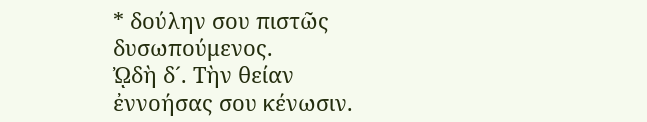* δούλην σου πιστῶς δυσωπούμενος.
ᾨδὴ δ´. Τὴν θείαν ἐννοήσας σου κένωσιν.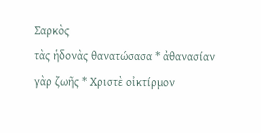Σαρκὸς
τὰς ἡδονὰς θανατώσασα * ἀθανασίαν γὰρ ζωῆς * Χριστὲ οἰκτίρμον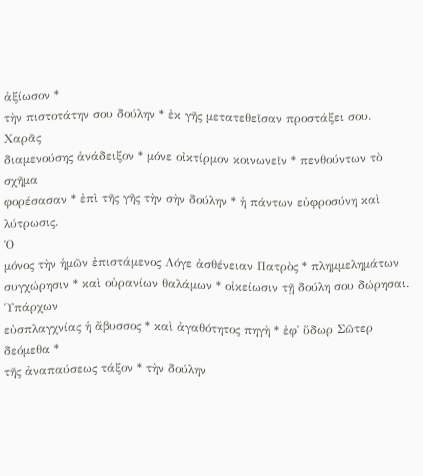ἀξίωσον *
τὴν πιστοτάτην σου δούλην * ἐκ γῆς μετατεθεῖσαν προστάξει σου.
Χαρᾶς
διαμενούσης ἀνάδειξον * μόνε οἰκτίρμον κοινωνεῖν * πενθούντων τὸ σχῆμα
φορέσασαν * ἐπὶ τῆς γῆς τὴν σὴν δούλην * ἡ πάντων εὐφροσύνη καὶ
λύτρωσις.
Ὁ
μόνος τὴν ἡμῶν ἐπιστάμενος Λόγε ἀσθένειαν Πατρὸς * πλημμελημάτων
συγχώρησιν * καὶ οὐρανίων θαλάμων * οἰκείωσιν τῇ δούλη σου δώρησαι.
Ὑπάρχων
εὐσπλαγχνίας ἡ ἄβυσσος * καὶ ἀγαθότητος πηγὴ * ἐφ᾿ ὕδωρ Σῶτερ δεόμεθα *
τῆς ἀναπαύσεως τάξον * τὴν δούλην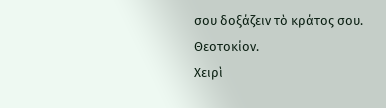σου δοξάζειν τὸ κράτος σου.
Θεοτοκίον.
Χειρὶ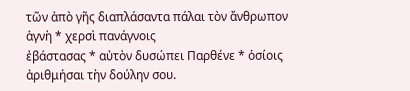τῶν ἀπὸ γῆς διαπλάσαντα πάλαι τὸν ἄνθρωπον ἁγνὴ * χερσὶ πανάγνοις
ἐβάστασας * αὐτὸν δυσώπει Παρθένε * ὁσίοις ἀριθμήσαι τὴν δούλην σου.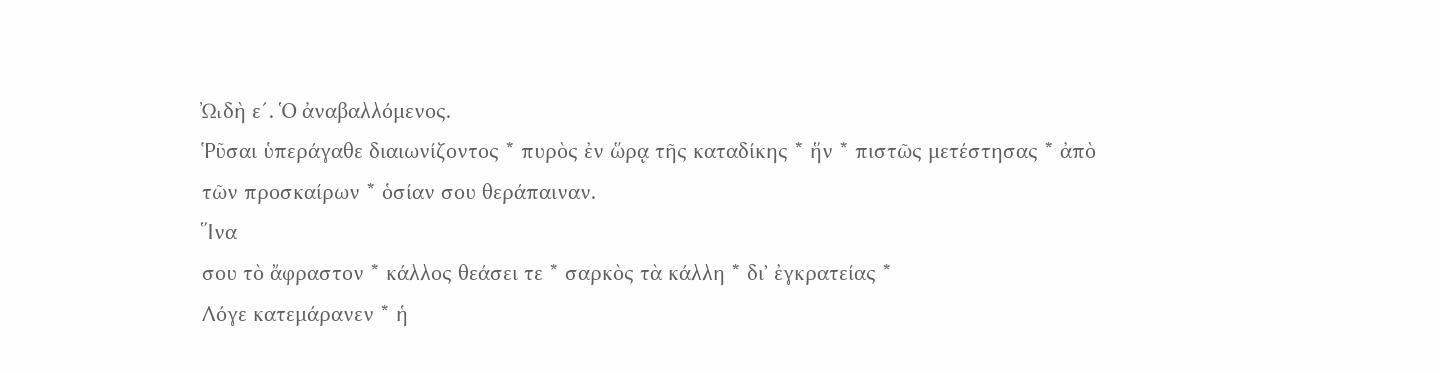ᾨδὴ ε´. Ὁ ἀναβαλλόμενος.
Ῥῦσαι ὑπεράγαθε διαιωνίζοντος * πυρὸς ἐν ὥρᾳ τῆς καταδίκης * ἥν * πιστῶς μετέστησας * ἀπὸ τῶν προσκαίρων * ὁσίαν σου θεράπαιναν.
Ἵνα
σου τὸ ἄφραστον * κάλλος θεάσει τε * σαρκὸς τὰ κάλλη * δι᾿ ἐγκρατείας *
Λόγε κατεμάρανεν * ἡ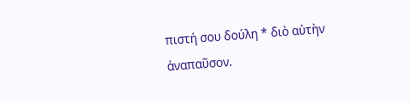πιστή σου δούλη * διὸ αὐτὴν ἀναπαῦσον.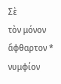Σὲ
τὸν μόνον ἄφθαρτον * νυμφίον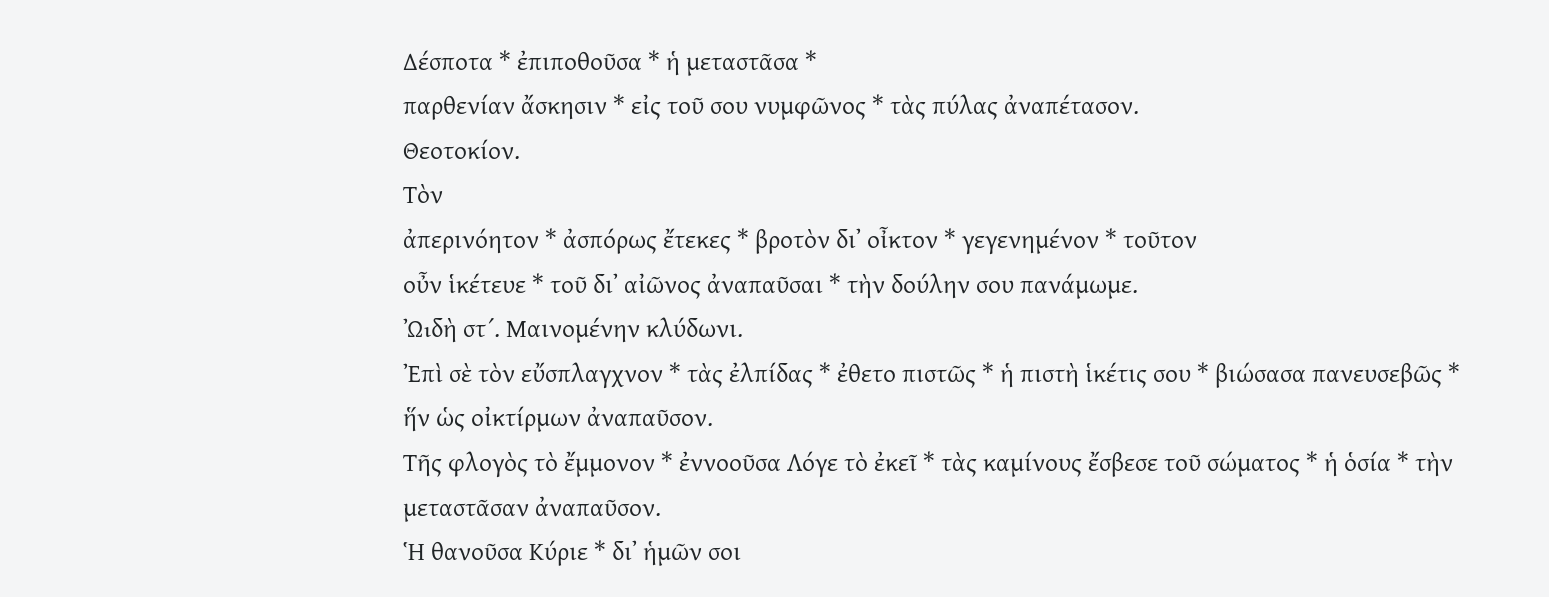Δέσποτα * ἐπιποθοῦσα * ἡ μεταστᾶσα *
παρθενίαν ἄσκησιν * εἰς τοῦ σου νυμφῶνος * τὰς πύλας ἀναπέτασον.
Θεοτοκίον.
Τὸν
ἀπερινόητον * ἀσπόρως ἔτεκες * βροτὸν δι᾿ οἶκτον * γεγενημένον * τοῦτον
οὖν ἱκέτευε * τοῦ δι᾿ αἰῶνος ἀναπαῦσαι * τὴν δούλην σου πανάμωμε.
ᾨδὴ στ´. Μαινομένην κλύδωνι.
Ἐπὶ σὲ τὸν εὔσπλαγχνον * τὰς ἐλπίδας * ἐθετο πιστῶς * ἡ πιστὴ ἱκέτις σου * βιώσασα πανευσεβῶς * ἥν ὡς οἰκτίρμων ἀναπαῦσον.
Τῆς φλογὸς τὸ ἔμμονον * ἐννοοῦσα Λόγε τὸ ἐκεῖ * τὰς καμίνους ἔσβεσε τοῦ σώματος * ἡ ὁσία * τὴν μεταστᾶσαν ἀναπαῦσον.
Ἡ θανοῦσα Κύριε * δι᾿ ἡμῶν σοι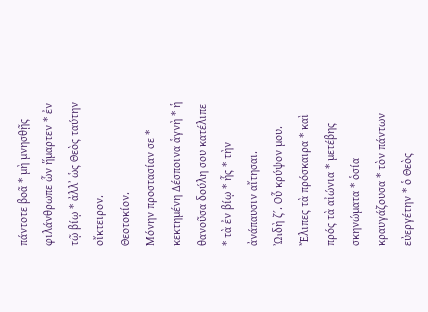πάντοτε βοᾶ * μὴ μνησθῇς φιλάνθρωπε ὧν ἥμαρτεν * ἐν τῷ βίῳ * ἀλλ᾿ ὡς Θεὸς ταύτην οἴκτειρον.
Θεοτοκίον.
Μόνην προστασίαν σε * κεκτημένη Δέσποινα ἁγνὴ * ἡ θανοῦσα δούλη σου κατέλιπε * τὰ ἐν βίῳ * ἧς * τὴν ἀνάπαυσιν αἴτησαι.
ᾨδὴ ζ΄. Οὗ κρύψον μου.
Ἔλιπες τὰ πρόσκαιρα * καὶ πρός τὰ αἰώνια * μετέβης σκηνώματα * ὁσία κραυγάζουσα * τὸν πάντων εὐεργέτην * ὁ Θεὸς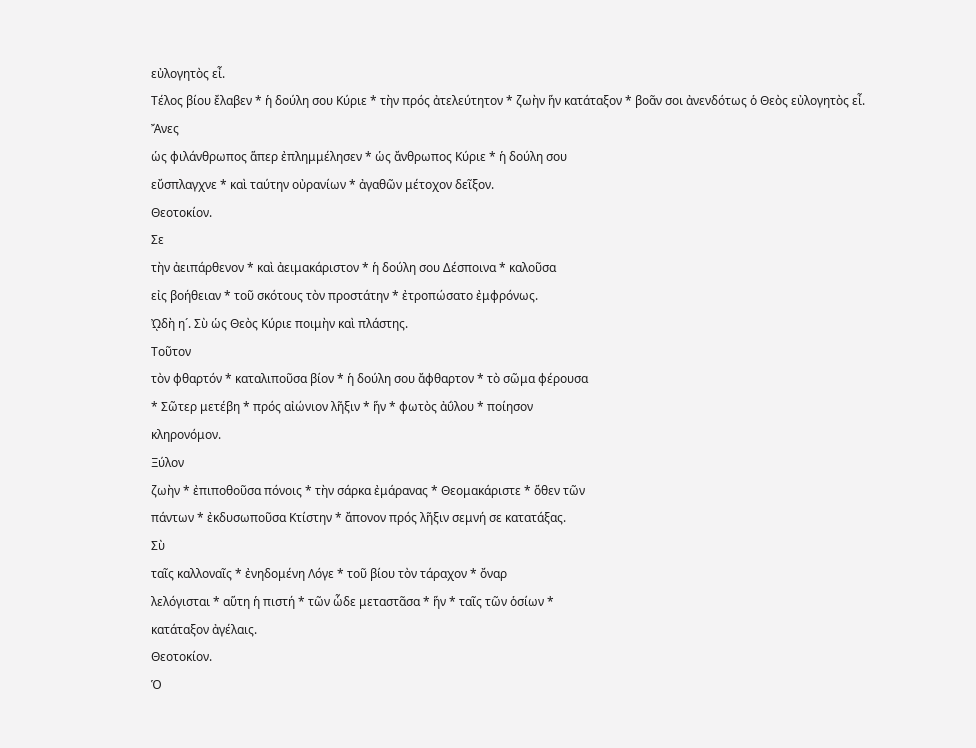εὐλογητὸς εἶ.
Τέλος βίου ἔλαβεν * ἡ δούλη σου Κύριε * τὴν πρός ἀτελεύτητον * ζωὴν ἥν κατάταξον * βοᾶν σοι ἀνενδότως ὁ Θεὸς εὐλογητὸς εἶ.
Ἄνες
ὡς φιλάνθρωπος ἅπερ ἐπλημμέλησεν * ὡς ἄνθρωπος Κύριε * ἡ δούλη σου
εὔσπλαγχνε * καὶ ταύτην οὐρανίων * ἀγαθῶν μέτοχον δεῖξον.
Θεοτοκίον.
Σε
τὴν ἀειπάρθενον * καὶ ἀειμακάριστον * ἡ δούλη σου Δέσποινα * καλοῦσα
εἰς βοήθειαν * τοῦ σκότους τὸν προστάτην * ἐτροπώσατο ἐμφρόνως.
ᾨδὴ η´. Σὺ ὡς Θεὸς Κύριε ποιμὴν καὶ πλάστης.
Τοῦτον
τὸν φθαρτόν * καταλιποῦσα βίον * ἡ δούλη σου ἄφθαρτον * τὸ σῶμα φέρουσα
* Σῶτερ μετέβη * πρός αἰώνιον λῆξιν * ἥν * φωτὸς ἀΰλου * ποίησον
κληρονόμον.
Ξύλον
ζωὴν * ἐπιποθοῦσα πόνοις * τὴν σάρκα ἐμάρανας * Θεομακάριστε * ὅθεν τῶν
πάντων * ἐκδυσωποῦσα Κτίστην * ἄπονον πρός λῆξιν σεμνή σε κατατάξας.
Σὺ
ταῖς καλλοναῖς * ἐνηδομένη Λόγε * τοῦ βίου τὸν τάραχον * ὄναρ
λελόγισται * αὕτη ἡ πιστή * τῶν ὧδε μεταστᾶσα * ἥν * ταῖς τῶν ὁσίων *
κατάταξον ἀγέλαις.
Θεοτοκίον.
Ὁ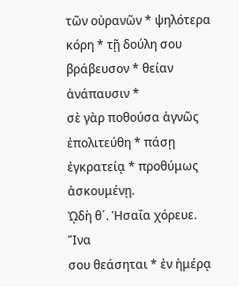τῶν οὐρανῶν * ψηλότερα κόρη * τῇ δούλη σου βράβευσον * θείαν ἀνάπαυσιν *
σὲ γὰρ ποθούσα ἁγνῶς ἐπολιτεύθη * πάσῃ ἐγκρατείᾳ * προθύμως ἀσκουμένῃ.
ᾨδὴ θ´. Ἡσαΐα χόρευε.
Ἵνα
σου θεάσηται * ἐν ἡμέρᾳ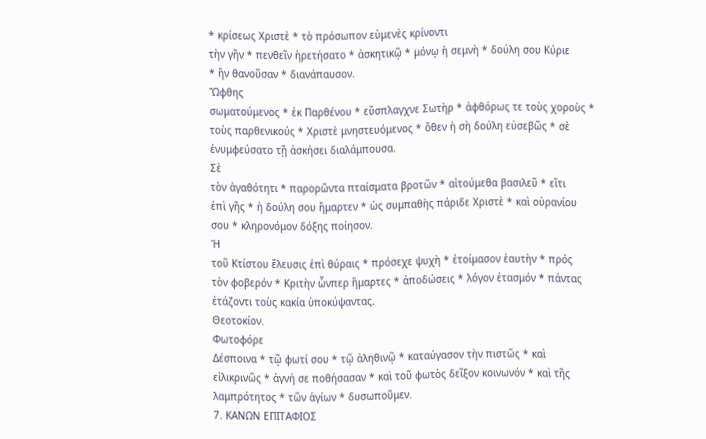* κρίσεως Χριστὲ * τὸ πρόσωπον εὐμενὲς κρίνοντι
τὴν γῆν * πενθεῖν ἠρετήσατο * ἀσκητικῷ * μόνῳ ἡ σεμνὴ * δούλη σου Κύριε
* ἥν θανοῦσαν * διανάπαυσον.
Ὤφθης
σωματούμενος * ἐκ Παρθένου * εὔσπλαγχνε Σωτὴρ * ἀφθόρως τε τοὺς χοροὺς *
τοὺς παρθενικούς * Χριστὲ μνηστευόμενος * ὅθεν ἡ σὴ δούλη εὐσεβῶς * σὲ
ἐνυμφεύσατο τῇ ἀσκήσει διαλάμπουσα.
Σὲ
τὸν ἀγαθότητι * παρορῶντα πταίσματα βροτῶν * αἰτούμεθα βασιλεῦ * εἴτι
ἐπὶ γῆς * ἡ δούλη σου ἥμαρτεν * ὡς συμπαθὴς πάριδε Χριστὲ * καὶ οὐρανίου
σου * κληρονόμον δόξης ποίησον.
Ἡ
τοῦ Κτίστου ἔλευσις ἐπὶ θύραις * πρόσεχε ψυχὴ * ἐτοίμασον ἑαυτὴν * πρός
τὸν φοβερόν * Κριτὴν ὧνπερ ἥμαρτες * ἀποδώσεις * λόγον ἐτασμόν * πάντας
ἐτάζοντι τοὺς κακία ὑποκύψαντας.
Θεοτοκίον.
Φωτοφόρε
Δέσποινα * τῷ φωτί σου * τῷ ἀληθινῷ * καταύγασον τὴν πιστῶς * καὶ
εἰλικρινῶς * ἁγνή σε ποθήσασαν * καὶ τοῦ φωτὸς δεῖξον κοινωνόν * καὶ τῆς
λαμπρότητος * τῶν ἁγίων * δυσωποῦμεν.
7. ΚΑΝΩΝ ΕΠΙΤΑΦΙΟΣ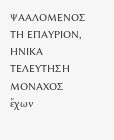ΨΑΑΛΟΜΕΝΟΣ ΤΗ ΕΠΑΥΡΙΟΝ, ΗΝΙΚΑ ΤΕΛΕΥΤΗΣΗ ΜΟΝΑΧΟΣ
ἔχων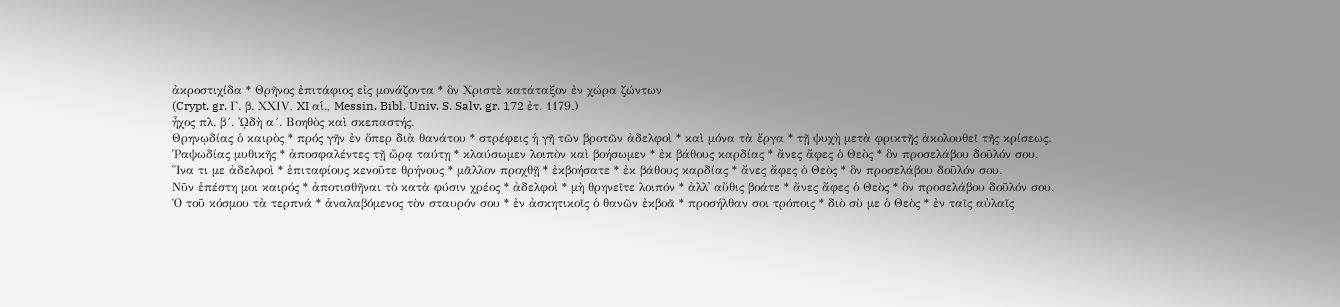ἀκροστιχίδα * Θρῆνος ἐπιτάφιος εἰς μονάζοντα * ὃν Χριστὲ κατάταξον ἐν χώρα ζώντων
(Crypt. gr. Γ. β. ΧΧΙV, XI αἱ., Messin. Bibl. Univ. S. Salv. gr. 172 ἐτ. 1179.)
ἦχος πλ. β´. ᾨδὴ α´. Βοηθὸς καὶ σκεπαστής.
Θρηνῳδίας ὁ καιρὸς * πρός γῆν ἐν ὅπερ διὰ θανάτου * στρέφεις ἡ γῆ τῶν βροτῶν ἀδελφοὶ * καὶ μόνα τὰ ἔργα * τῇ ψυχὴ μετὰ φρικτῆς ἀκολουθεῖ τῆς κρίσεως.
Ῥαψωδίας μυθικῆς * ἀποσφαλέντες τῇ ὤρᾳ ταύτῃ * κλαύσωμεν λοιπὸν καὶ βοήσωμεν * ἐκ βάθους καρδίας * ἄνες ἄφες ὁ Θεὸς * ὃν προσελάβου δοῦλόν σου.
Ἵνα τι με ἀδελφοὶ * ἐπιταφίους κενοῦτε θρήνους * μᾶλλον προχθῇ * ἐκβοήσατε * ἐκ βάθους καρδίας * ἄνες ἄφες ὁ Θεὸς * ὃν προσελάβου δοῦλόν σου.
Νῦν ἐπέστη μοι καιρός * ἀποτισθῆναι τὸ κατὰ φύσιν χρέος * ἀδελφοὶ * μὴ θρηνεῖτε λοιπόν * ἀλλ᾿ αὔθις βοάτε * ἄνες ἄφες ὁ Θεὸς * ὃν προσελάβου δοῦλόν σου.
Ὁ τοῦ κόσμου τὰ τερπνά * ἀναλαβόμενος τὸν σταυρόν σου * ἐν ἀσκητικοῖς ὁ θανῶν ἐκβοᾶ * προσήλθαν σοι τρόποις * διὸ σὺ με ὁ Θεὸς * ἐν ταῖς αὐλαῖς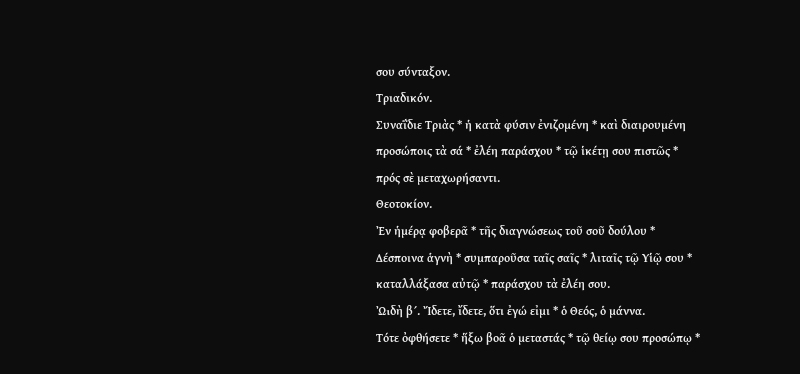σου σύνταξον.
Τριαδικόν.
Συναΐδιε Τριὰς * ἡ κατὰ φύσιν ἐνιζομένη * καὶ διαιρουμένη προσώποις τὰ σά * ἐλέη παράσχου * τῷ ἱκέτῃ σου πιστῶς * πρός σὲ μεταχωρήσαντι.
Θεοτοκίον.
Ἐν ἡμέρᾳ φοβερᾶ * τῆς διαγνώσεως τοῦ σοῦ δούλου * Δέσποινα ἁγνὴ * συμπαροῦσα ταῖς σαῖς * λιταῖς τῷ Υἱῷ σου * καταλλάξασα αὐτῷ * παράσχου τὰ ἐλέη σου.
ᾨδὴ β´. Ἴδετε, ἴδετε, ὅτι ἐγώ εἰμι * ὁ Θεός, ὁ μάννα.
Τότε ὀφθήσετε * ἥξω βοᾶ ὁ μεταστάς * τῷ θείῳ σου προσώπῳ *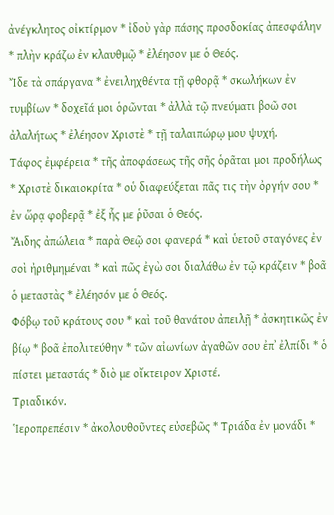ἀνέγκλητος οἰκτίρμον * ἰδοὺ γὰρ πάσης προσδοκίας ἀπεσφάλην * πλὴν κράζω ἐν κλαυθμῷ * ἐλέησον με ὁ Θεός.
Ἴδε τὰ σπάργανα * ἐνειληχθέντα τῇ φθορᾷ * σκωλήκων ἐν τυμβίων * δοχεῖά μοι ὁρῶνται * ἀλλὰ τῷ πνεύματι βοῶ σοι ἀλαλήτως * ἐλέησον Χριστὲ * τῇ ταλαιπώρῳ μου ψυχή.
Τάφος ἐμφέρεια * τῆς ἀποφάσεως τῆς σῆς ὁρᾶται μοι προδήλως * Χριστὲ δικαιοκρίτα * οὑ διαφεύξεται πᾶς τις τὴν ὀργήν σου * ἐν ὥρᾳ φοβερᾷ * ἐξ ἧς με ῥῦσαι ὁ Θεός.
ᾌδης ἀπώλεια * παρὰ Θεῷ σοι φανερά * καὶ ὑετοῦ σταγόνες ἐν σοὶ ἠριθμημέναι * καὶ πῶς ἐγὼ σοι διαλάθω ἐν τῷ κράζειν * βοᾶ ὁ μεταστὰς * ἐλέησόν με ὁ Θεός.
Φόβῳ τοῦ κράτους σου * καὶ τοῦ θανάτου ἀπειλῇ * ἀσκητικῶς ἐν βίῳ * βοᾶ ἐπολιτεύθην * τῶν αἰωνίων ἀγαθῶν σου ἐπ᾿ ἐλπίδι * ὁ πίστει μεταστάς * διὸ με οἴκτειρον Χριστέ.
Τριαδικόν.
Ἱεροπρεπέσιν * ἀκολουθοῦντες εὐσεβῶς * Τριάδα ἐν μονάδι *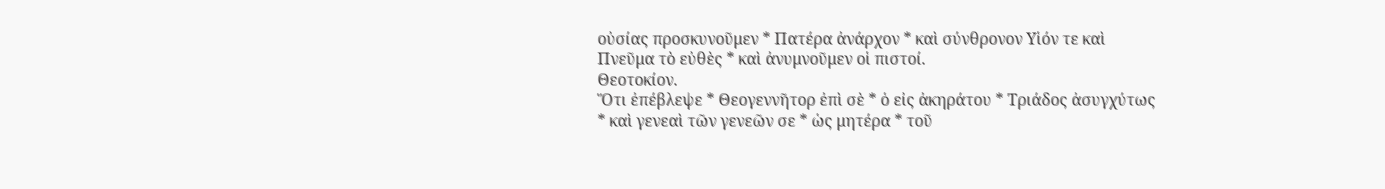οὐσίας προσκυνοῦμεν * Πατέρα ἀνάρχον * καὶ σύνθρονον Υἱόν τε καὶ Πνεῦμα τὸ εὐθὲς * καὶ ἀνυμνοῦμεν οἱ πιστοί.
Θεοτοκίον.
Ὅτι ἐπέβλεψε * Θεογεννῆτορ ἐπὶ σὲ * ὁ εἰς ἀκηράτου * Τριάδος ἀσυγχύτως * καὶ γενεαὶ τῶν γενεῶν σε * ὡς μητέρα * τοῦ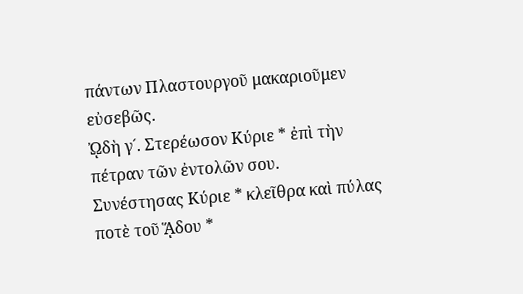πάντων Πλαστουργοῦ μακαριοῦμεν εὐσεβῶς.
ᾨδὴ γ´. Στερέωσον Κύριε * ἐπὶ τὴν πέτραν τῶν ἐντολῶν σου.
Συνέστησας Κύριε * κλεῖθρα καὶ πύλας ποτὲ τοῦ ᾍδου *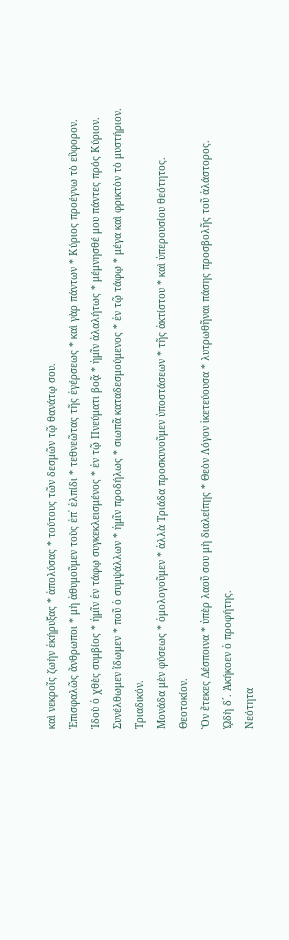καὶ νεκροῖς ζωὴν ἐκήρυξας * ἀπολύσας * τούτους τῶν δεσμῶν τῷ θανάτῳ σου.
Ἐπισφαλῶς ἄνθρωποι * μὴ ἀθυμοῦμεν τοὺς ἐπ᾿ ἐλπίδι * τεθνεῶτας τῆς ἐγέρσεως * καὶ γὰρ πάντων * Κύριος προέγνω τὸ εὔφορον.
Ἰδοὺ ὁ χθὲς συμβίος * ἡμῖν ἐν τάφῳ συγκεκλεισμένος * ἐν τῷ Πνεύματι βοᾷ * ἡμῖν ἀλαλήτως * μέμνησθέ μου πάντες πρός Κύριον.
Συνέλθωμεν ἴδωμεν * ποῦ ὁ συμψάλλων * ἡμῖν προδήλως * σιωπᾶ καταδεσμούμενος * ἐν τῷ τάφῳ * μέγα καὶ φρικτὸν τὸ μυστήριον.
Τριαδικόν.
Μονάδα μὲν φύσεως * ὁμολογοῦμεν * ἀλλὰ Τριάδα προσκυνοῦμεν ὑποστάσεων * τῆς ἀκτίστου * καὶ ὑπερουσίου θεότητος.
Θεοτοκίον.
Ὃν ἔτεκες Δέσποινα * ὑπὲρ λαοῦ σου μὴ διαλείπῃς * Θεὸν Λόγον ἱκετεύουσα * λυτρωθῆναι πάσης προσβολῆς τοῦ ἀλάστορος.
ᾨδὴ δ´. Ἀκήκοεν ὁ προφήτης.
Νεότητα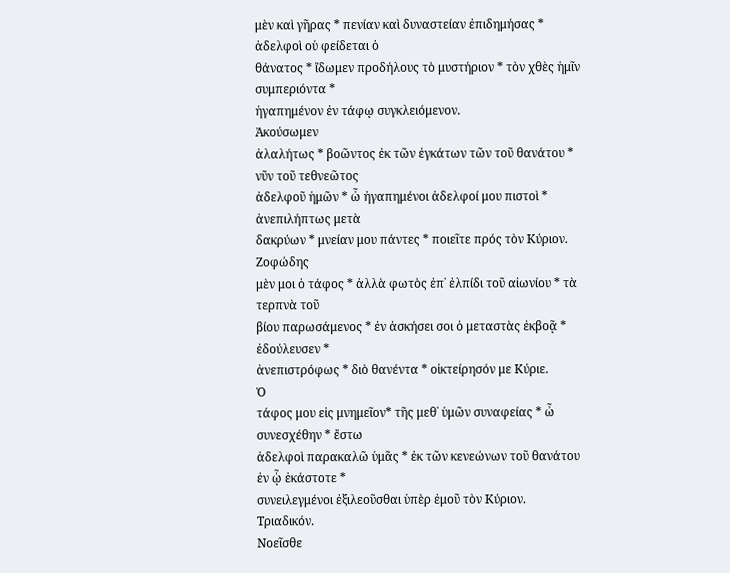μὲν καὶ γῆρας * πενίαν καὶ δυναστείαν ἐπιδημήσας * ἀδελφοὶ οὑ φείδεται ὁ
θάνατος * ἴδωμεν προδήλους τὸ μυστήριον * τὸν χθὲς ἡμῖν συμπεριόντα *
ἠγαπημένον ἐν τάφῳ συγκλειόμενον.
Ἀκούσωμεν
ἀλαλήτως * βοῶντος ἐκ τῶν ἐγκάτων τῶν τοῦ θανάτου * νῦν τοῦ τεθνεῶτος
ἀδελφοῦ ἡμῶν * ὦ ἠγαπημένοι ἀδελφοί μου πιστοὶ * ἀνεπιλήπτως μετὰ
δακρύων * μνείαν μου πάντες * ποιεῖτε πρός τὸν Κύριον.
Ζοφώδης
μὲν μοι ὁ τάφος * ἀλλὰ φωτὸς ἐπ᾿ ἐλπίδι τοῦ αἰωνίου * τὰ τερπνὰ τοῦ
βίου παρωσάμενος * ἐν ἀσκήσει σοι ὁ μεταστὰς ἐκβοᾷ * ἐδούλευσεν *
ἀνεπιστρόφως * διὸ θανέντα * οἰκτείρησόν με Κύριε.
Ὁ
τάφος μου εἰς μνημεῖον* τῆς μεθ᾿ ὑμῶν συναφείας * ὦ συνεσχέθην * ἔστω
ἀδελφοὶ παρακαλῶ ὑμᾶς * ἐκ τῶν κενεώνων τοῦ θανάτου ἐν ᾧ ἑκάστοτε *
συνειλεγμένοι ἐξιλεοῦσθαι ὑπὲρ ἐμοῦ τὸν Κύριον.
Τριαδικόν.
Νοεῖσθε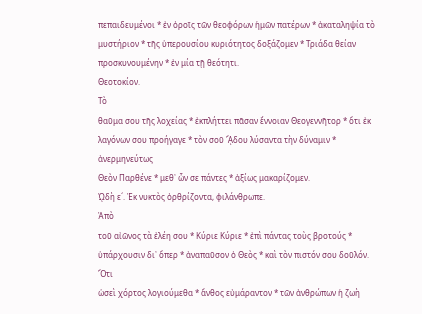πεπαιδευμένοι * ἐν ὀροῖς τῶν θεοφόρων ἡμῶν πατέρων * ἀκαταληψία τὸ
μυστήριον * τῆς ὑπερουσίου κυριότητος δοξάζομεν * Τριάδα θείαν
προσκυνουμένην * ἐν μία τῇ θεότητι.
Θεοτοκίον.
Τὸ
θαῦμα σου τῆς λοχείας * ἐκπλήττει πᾶσαν ἔννοιαν Θεογεννῆτορ * ὅτι ἐκ
λαγόνων σου προήγαγε * τὸν σοῦ ᾍδου λύσαντα τὴν δύναμιν * ἀνερμηνεύτως
Θεὸν Παρθένε * μεθ᾿ ὧν σε πάντες * ἀξίως μακαρίζομεν.
ᾨδὴ ε´. Ἐκ νυκτὸς ὀρθρίζοντα, φιλάνθρωπε.
Ἀπὸ
τοῦ αἰῶνος τὰ ἐλέη σου * Κύριε Κύριε * ἐπὶ πάντας τοὺς βροτούς *
ὑπάρχουσιν δι᾿ ὅπερ * ἀναπαῦσον ὁ Θεὸς * καὶ τὸν πιστόν σου δοῦλόν.
Ὅτι
ὡσεὶ χόρτος λογιούμεθα * ἄνθος εὐμάραντον * τῶν ἀνθρώπων ἡ ζωὴ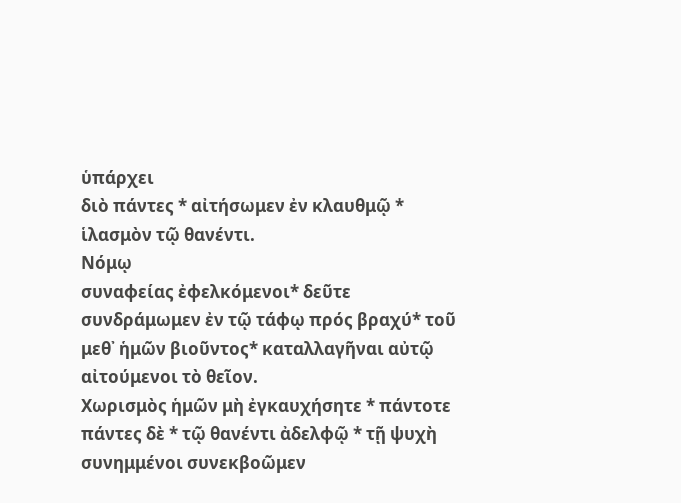ὑπάρχει
διὸ πάντες * αἰτήσωμεν ἐν κλαυθμῷ * ἱλασμὸν τῷ θανέντι.
Νόμῳ
συναφείας ἐφελκόμενοι* δεῦτε συνδράμωμεν ἐν τῷ τάφῳ πρός βραχύ* τοῦ
μεθ᾿ ἡμῶν βιοῦντος* καταλλαγῆναι αὐτῷ αἰτούμενοι τὸ θεῖον.
Χωρισμὸς ἡμῶν μὴ ἐγκαυχήσητε * πάντοτε πάντες δὲ * τῷ θανέντι ἀδελφῷ * τῇ ψυχὴ συνημμένοι συνεκβοῶμεν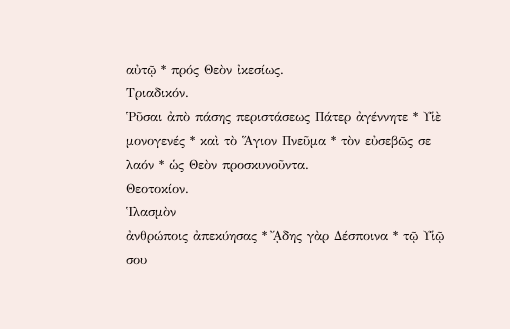αὐτῷ * πρός Θεὸν ἰκεσίως.
Τριαδικόν.
Ῥῦσαι ἀπὸ πάσης περιστάσεως Πάτερ ἀγέννητε * Υἱὲ μονογενές * καὶ τὸ Ἅγιον Πνεῦμα * τὸν εὐσεβῶς σε λαόν * ὡς Θεὸν προσκυνοῦντα.
Θεοτοκίον.
Ἱλασμὸν
ἀνθρώποις ἀπεκύησας * ᾌδης γὰρ Δέσποινα * τῷ Υἱῷ σου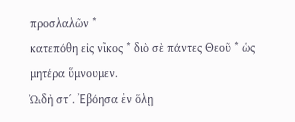προσλαλῶν *
κατεπόθη εἰς νῖκος * διὸ σὲ πάντες Θεοῦ * ὡς μητέρα ὕμνουμεν.
ᾨδὴ στ´. Ἐβόησα ἐν ὅλῃ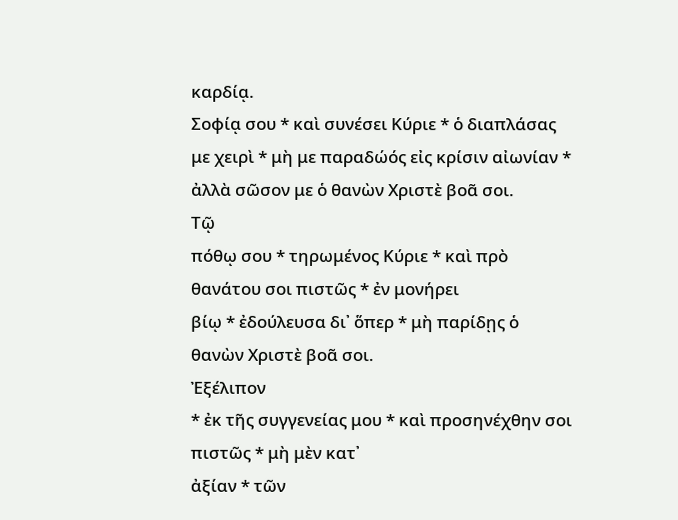καρδίᾳ.
Σοφίᾳ σου * καὶ συνέσει Κύριε * ὁ διαπλάσας με χειρὶ * μὴ με παραδώός εἰς κρίσιν αἰωνίαν * ἀλλὰ σῶσον με ὁ θανὼν Χριστὲ βοᾶ σοι.
Τῷ
πόθῳ σου * τηρωμένος Κύριε * καὶ πρὸ θανάτου σοι πιστῶς * ἐν μονήρει
βίῳ * ἐδούλευσα δι᾿ ὅπερ * μὴ παρίδῃς ὁ θανὼν Χριστὲ βοᾶ σοι.
Ἐξέλιπον
* ἐκ τῆς συγγενείας μου * καὶ προσηνέχθην σοι πιστῶς * μὴ μὲν κατ᾿
ἀξίαν * τῶν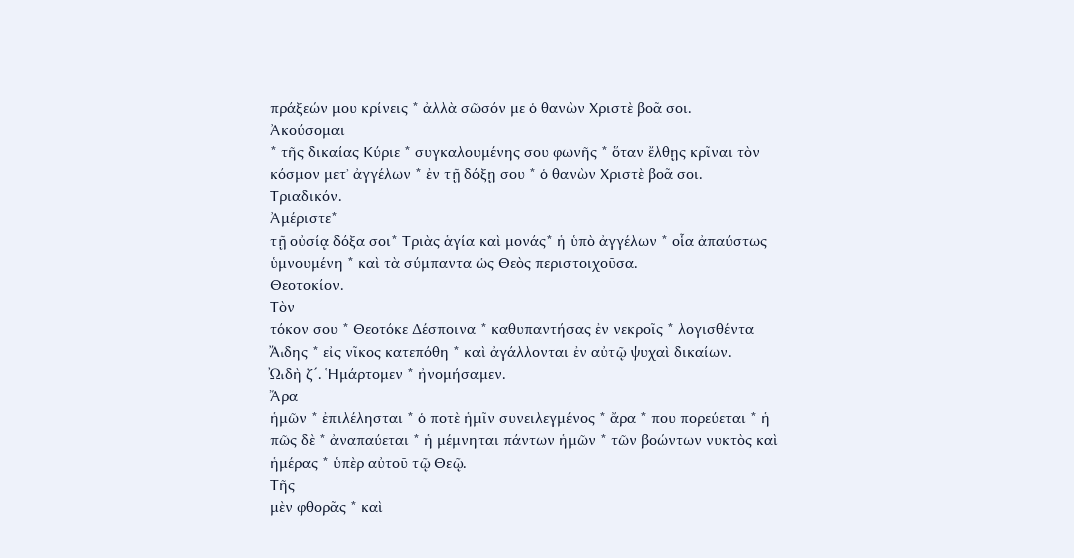πράξεών μου κρίνεις * ἀλλὰ σῶσόν με ὁ θανὼν Χριστὲ βοᾶ σοι.
Ἀκούσομαι
* τῆς δικαίας Κύριε * συγκαλουμένης σου φωνῆς * ὅταν ἔλθῃς κρῖναι τὸν
κόσμον μετ᾿ ἀγγέλων * ἐν τῇ δόξῃ σου * ὁ θανὼν Χριστὲ βοᾶ σοι.
Τριαδικόν.
Ἀμέριστε*
τῇ οὐσίᾳ δόξα σοι* Τριὰς ἁγία καὶ μονάς* ἡ ὑπὸ ἀγγέλων * οἷα ἀπαύστως
ὑμνουμένη * καὶ τὰ σύμπαντα ὡς Θεὸς περιστοιχοῦσα.
Θεοτοκίον.
Τὸν
τόκον σου * Θεοτόκε Δέσποινα * καθυπαντήσας ἐν νεκροῖς * λογισθέντα
ᾌδης * εἰς νῖκος κατεπόθη * καὶ ἀγάλλονται ἐν αὐτῷ ψυχαὶ δικαίων.
ᾨδὴ ζ´. Ἡμάρτομεν * ἠνομήσαμεν.
Ἄρα
ἡμῶν * ἐπιλέλησται * ὁ ποτὲ ἡμῖν συνειλεγμένος * ἄρα * που πορεύεται * ἡ
πῶς δὲ * ἀναπαύεται * ἡ μέμνηται πάντων ἡμῶν * τῶν βοώντων νυκτὸς καὶ
ἡμέρας * ὑπὲρ αὐτοῦ τῷ Θεῷ.
Τῆς
μὲν φθορᾶς * καὶ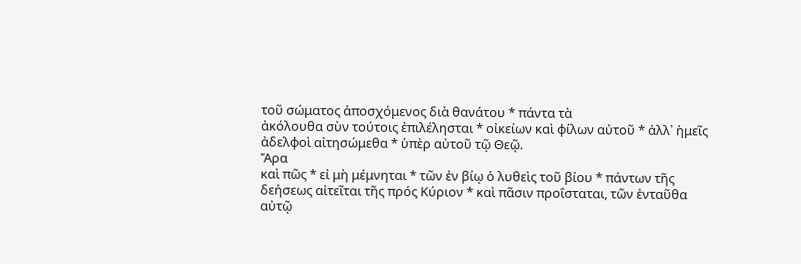τοῦ σώματος ἀποσχόμενος διὰ θανάτου * πάντα τὰ
ἀκόλουθα σὺν τούτοις ἐπιλέλησται * οἰκείων καὶ φίλων αὐτοῦ * ἀλλ᾿ ἡμεῖς
ἀδελφοὶ αἰτησώμεθα * ὑπὲρ αὐτοῦ τῷ Θεῷ.
Ἄρα
καὶ πῶς * εἰ μὴ μέμνηται * τῶν ἐν βίῳ ὁ λυθεὶς τοῦ βίου * πάντων τῆς
δεήσεως αἰτεῖται τῆς πρός Κύριον * καὶ πᾶσιν προΐσταται, τῶν ἐνταῦθα
αὐτῷ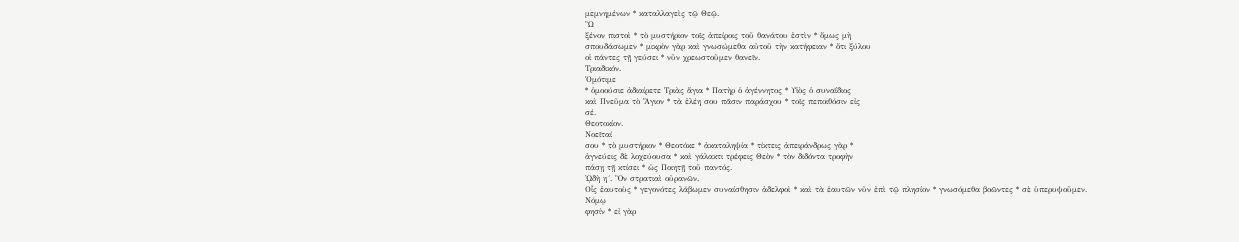μεμνημένων * καταλλαγεὶς τῷ Θεῷ.
Ὢ
ξένον πιστοὶ * τὸ μυστήριον τοῖς ἀπείροις τοῦ θανάτου ἐστὶν * ὅμως μὴ
σπουδάσωμεν * μικρὸν γὰρ καὶ γνωσώμεθα αὐτοῦ τὴν κατήφειαν * ὅτι ξύλου
οἱ πάντες τῇ γεύσει * νῦν χρεωστοῦμεν θανεῖν.
Τριαδικόν.
Ὁμότιμε
* ὁμοούσιε ἀδιαίρετε Τριὰς ἅγια * Πατὴρ ὁ ἀγέννητος * Υἱὸς ὁ συναΐδιος
καὶ Πνεῦμα τὸ Ἅγιον * τὰ ἐλέη σου πᾶσιν παράσχου * τοῖς πεποιθόσιν εἰς
σέ.
Θεοτοκίον.
Νοεῖταί
σου * τὸ μυστήριον * Θεοτόκε * ἀκαταληψία * τίκτεις ἀπειράνδρως γὰρ *
ἀγνεύεις δὲ λοχεύουσα * καὶ γάλακτι τρέφεις Θεὸν * τὸν διδόντα τροφὴν
πάσῃ τῇ κτίσει * ὡς Ποιητῇ τοῦ παντός.
ᾨδὴ η´. Ὃν στρατιαὶ οὐρανῶν.
Οἷς ἑαυτοὺς * γεγονότες λάβωμεν συναίσθησιν ἀδελφοὶ * καὶ τὰ ἑαυτῶν νῦν ἐπὶ τῷ πλησίον * γνωσόμεθα βοῶντες * σὲ ὑπερυψοῦμεν.
Νόμῳ
φησίν * εἰ γὰρ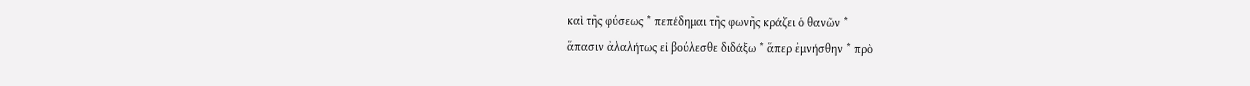καὶ τῆς φύσεως * πεπέδημαι τῆς φωνῆς κράζει ὁ θανῶν *
ἅπασιν ἀλαλήτως εἰ βούλεσθε διδάξω * ἅπερ ἐμνήσθην * πρὸ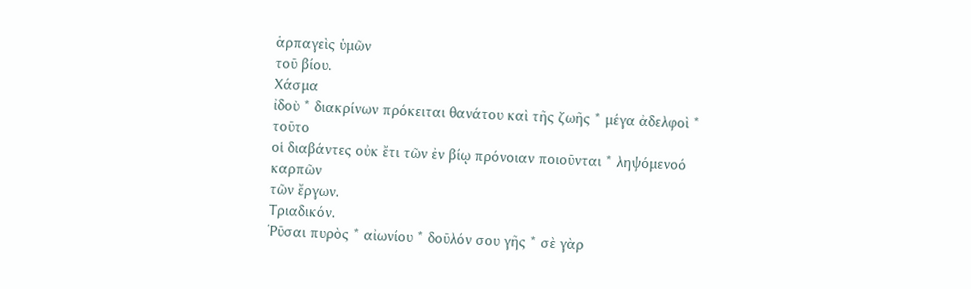ἁρπαγεὶς ὑμῶν
τοῦ βίου.
Χάσμα
ἰδοὺ * διακρίνων πρόκειται θανάτου καὶ τῆς ζωῆς * μέγα ἀδελφοὶ * τοῦτο
οἱ διαβάντες οὐκ ἔτι τῶν ἐν βίῳ πρόνοιαν ποιοῦνται * ληψόμενοό καρπῶν
τῶν ἔργων.
Τριαδικόν.
Ῥῦσαι πυρὸς * αἰωνίου * δοῦλόν σου γῆς * σὲ γὰρ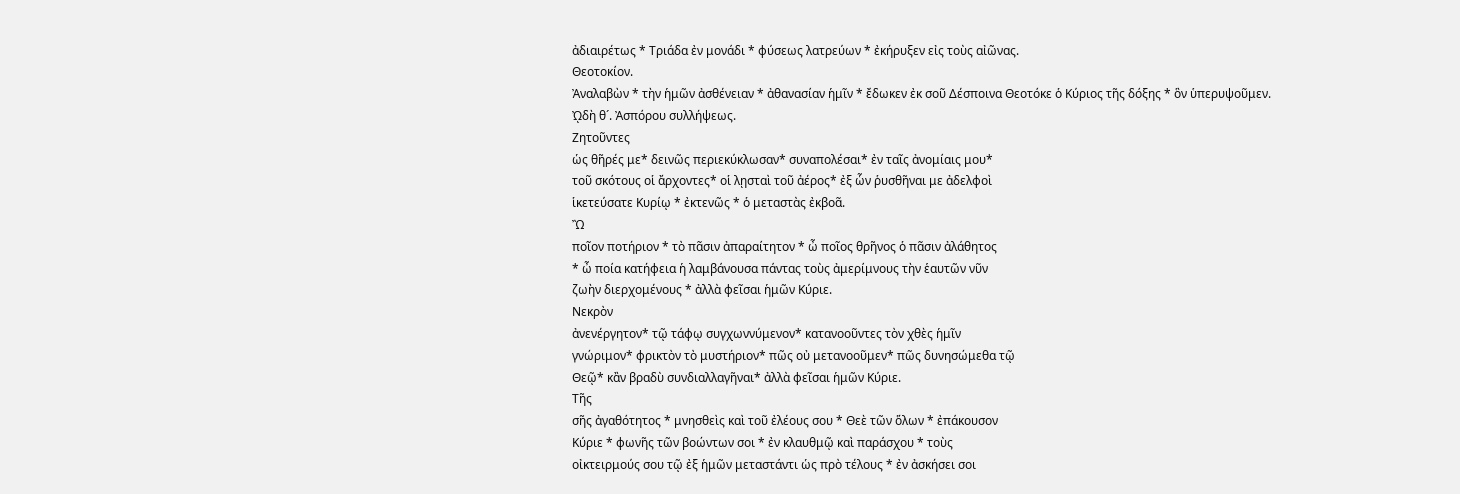ἀδιαιρέτως * Τριάδα ἐν μονάδι * φύσεως λατρεύων * ἐκήρυξεν εἰς τοὺς αἰῶνας.
Θεοτοκίον.
Ἀναλαβὼν * τὴν ἡμῶν ἀσθένειαν * ἀθανασίαν ἡμῖν * ἔδωκεν ἐκ σοῦ Δέσποινα Θεοτόκε ὁ Κύριος τῆς δόξης * ὃν ὑπερυψοῦμεν.
ᾨδὴ θ´. Ἀσπόρου συλλήψεως.
Ζητοῦντες
ὡς θῆρές με* δεινῶς περιεκύκλωσαν* συναπολέσαι* ἐν ταῖς ἀνομίαις μου*
τοῦ σκότους οἱ ἄρχοντες* οἱ λῃσταὶ τοῦ ἀέρος* ἐξ ὧν ῥυσθῆναι με ἀδελφοὶ
ἱκετεύσατε Κυρίῳ * ἐκτενῶς * ὁ μεταστὰς ἐκβοᾶ.
Ὢ
ποῖον ποτήριον * τὸ πᾶσιν ἀπαραίτητον * ὦ ποῖος θρῆνος ὁ πᾶσιν ἀλάθητος
* ὦ ποία κατήφεια ἡ λαμβάνουσα πάντας τοὺς ἀμερίμνους τὴν ἑαυτῶν νῦν
ζωὴν διερχομένους * ἀλλὰ φεῖσαι ἡμῶν Κύριε.
Νεκρὸν
ἀνενέργητον* τῷ τάφῳ συγχωννύμενον* κατανοοῦντες τὸν χθὲς ἡμῖν
γνώριμον* φρικτὸν τὸ μυστήριον* πῶς οὐ μετανοοῦμεν* πῶς δυνησώμεθα τῷ
Θεῷ* κἂν βραδὺ συνδιαλλαγῆναι* ἀλλὰ φεῖσαι ἡμῶν Κύριε.
Τῆς
σῆς ἀγαθότητος * μνησθεὶς καὶ τοῦ ἐλέους σου * Θεὲ τῶν ὅλων * ἐπάκουσον
Κύριε * φωνῆς τῶν βοώντων σοι * ἐν κλαυθμῷ καὶ παράσχου * τοὺς
οἰκτειρμούς σου τῷ ἐξ ἡμῶν μεταστάντι ὡς πρὸ τέλους * ἐν ἀσκήσει σοι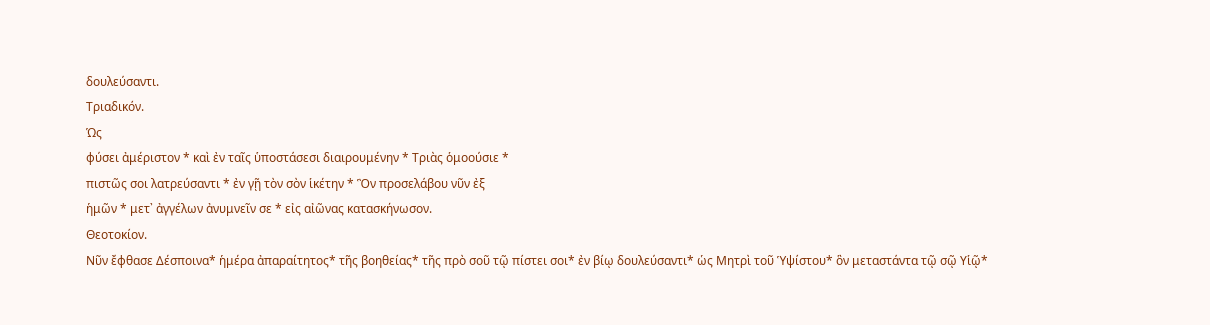δουλεύσαντι.
Τριαδικόν.
Ὡς
φύσει ἀμέριστον * καὶ ἐν ταῖς ὑποστάσεσι διαιρουμένην * Τριὰς ὁμοούσιε *
πιστῶς σοι λατρεύσαντι * ἐν γῇ τὸν σὸν ἱκέτην * Ὃν προσελάβου νῦν ἐξ
ἡμῶν * μετ᾿ ἀγγέλων ἀνυμνεῖν σε * εἰς αἰῶνας κατασκήνωσον.
Θεοτοκίον.
Νῦν ἔφθασε Δέσποινα* ἡμέρα ἀπαραίτητος* τῆς βοηθείας* τῆς πρὸ σοῦ τῷ πίστει σοι* ἐν βίῳ δουλεύσαντι* ὡς Μητρὶ τοῦ Ὑψίστου* ὃν μεταστάντα τῷ σῷ Υἱῷ*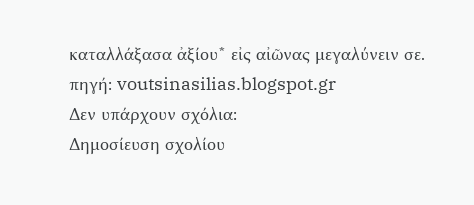καταλλάξασα ἀξίου* εἰς αἰῶνας μεγαλύνειν σε.
πηγή: voutsinasilias.blogspot.gr
Δεν υπάρχουν σχόλια:
Δημοσίευση σχολίου